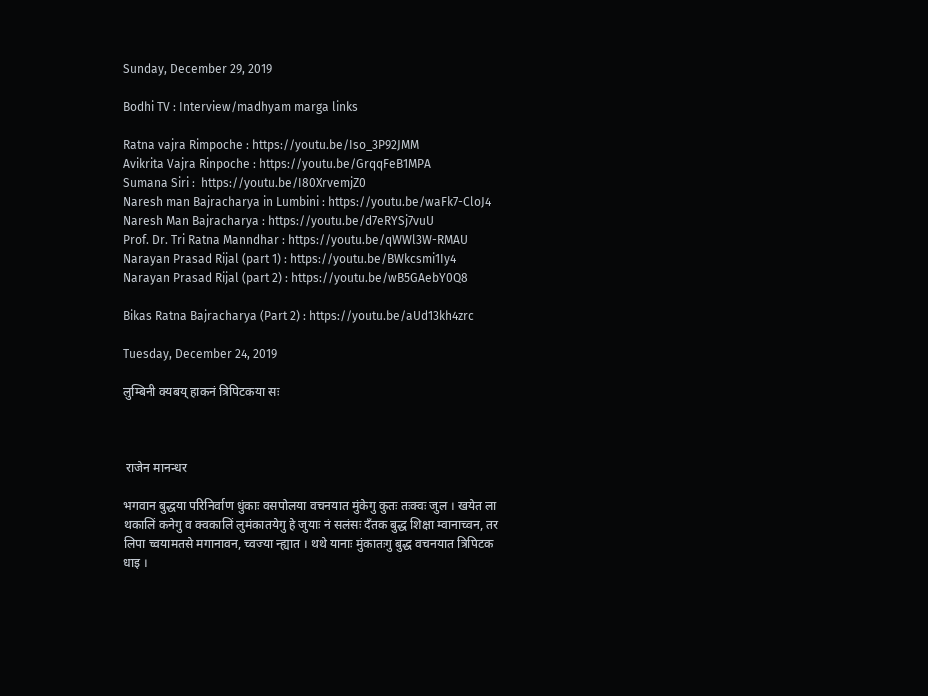Sunday, December 29, 2019

Bodhi TV : Interview/madhyam marga links

Ratna vajra Rimpoche : https://youtu.be/Iso_3P92JMM
Avikrita Vajra Rinpoche : https://youtu.be/GrqqFeB1MPA
Sumana Siri :  https://youtu.be/I80XrvemjZ0
Naresh man Bajracharya in Lumbini : https://youtu.be/waFk7-CloJ4
Naresh Man Bajracharya : https://youtu.be/d7eRYSj7vuU
Prof. Dr. Tri Ratna Manndhar : https://youtu.be/qWWl3W-RMAU
Narayan Prasad Rijal (part 1) : https://youtu.be/BWkcsmi1Iy4
Narayan Prasad Rijal (part 2) : https://youtu.be/wB5GAebY0Q8

Bikas Ratna Bajracharya (Part 2) : https://youtu.be/aUd13kh4zrc

Tuesday, December 24, 2019

लुम्बिनी क्यबय् हाकनं त्रिपिटकया सः



 राजेन मानन्धर

भगवान बुद्धया परिनिर्वाण धुंकाः वसपोलया वचनयात मुंकेगु कुतः तःक्वः जुल । खयेत ला थकालिं कनेगु व क्वकालिं लुमंकातयेगु हे जुयाः नं सलंसः दँतक बुद्ध शिक्षा म्वानाच्वन, तर लिपा च्वयामतसे मगानावन, च्वज्या न्ह्यात । थथे यानाः मुंकातःगु बुद्ध वचनयात त्रिपिटक धाइ ।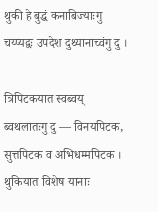थुकी हे बुद्धं कनाबिज्याःगु चय्प्यद्वः उपदेश दुथ्यानाच्वंगु दु ।

त्रिपिटकयात स्वब्वय् ब्वथलातःगु दु — विनयपिटक, सुत्तपिटक व अभिधम्मपिटक । थुकियात विशेष यानाः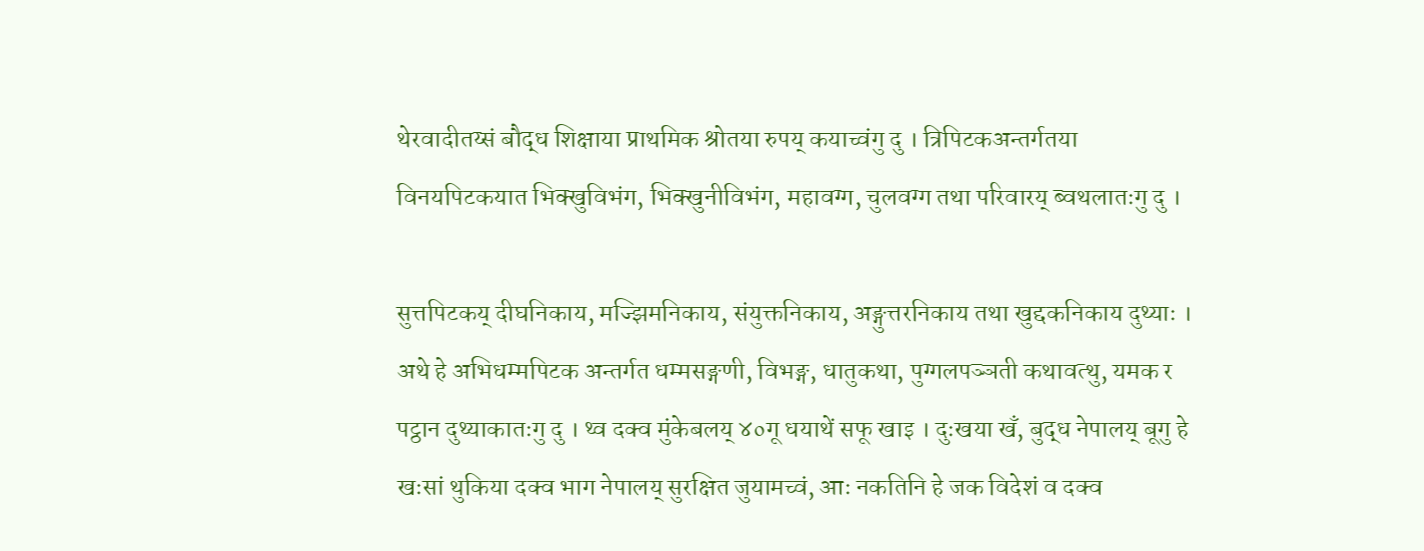थेरवादीतय्सं बौद्ध शिक्षाया प्राथमिक श्रोतया रुपय् कयाच्वंगु दु । त्रिपिटकअन्तर्गतया विनयपिटकयात भिक्खुविभंग, भिक्खुनीविभंग, महावग्ग, चुलवग्ग तथा परिवारय् ब्वथलातःगु दु ।

सुत्तपिटकय् दीघनिकाय, मज्झिमनिकाय, संयुक्तनिकाय, अङ्गुत्तरनिकाय तथा खुद्दकनिकाय दुथ्याः । अथे हे अभिधम्मपिटक अन्तर्गत धम्मसङ्गणी, विभङ्ग, धातुकथा, पुग्गलपञ्ञती कथावत्थु, यमक र पट्ठान दुथ्याकातःगु दु । थ्व दक्व मुंकेबलय् ४०गू धयाथें सफू खाइ । दुःखया खँ, बुद्ध नेपालय् बूगु हे खःसां थुकिया दक्व भाग नेपालय् सुरक्षित जुयामच्वं, आः नकतिनि हे जक विदेशं व दक्व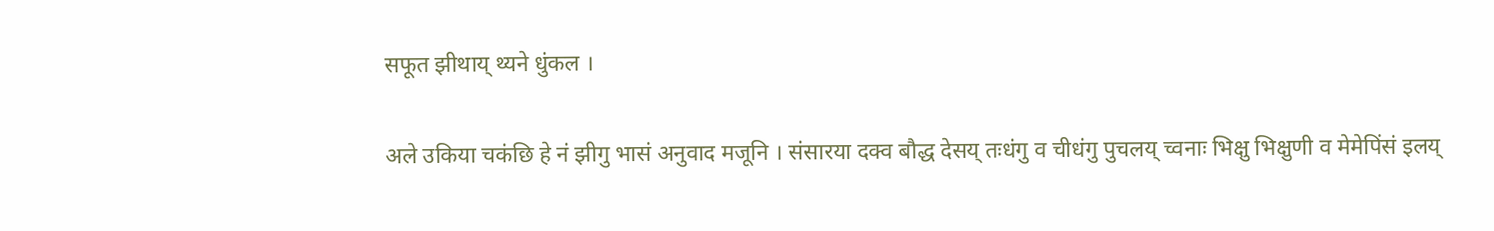सफूत झीथाय् थ्यने धुंकल ।

अले उकिया चकंछि हे नं झीगु भासं अनुवाद मजूनि । संसारया दक्व बौद्ध देसय् तःधंगु व चीधंगु पुचलय् च्वनाः भिक्षु भिक्षुणी व मेमेपिंसं इलय्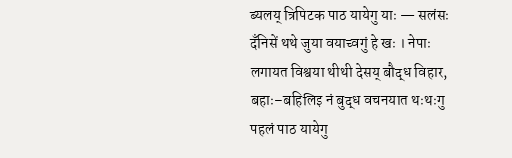ब्यलय् त्रिपिटक पाठ यायेगु याः — सलंसः दँनिसें थथे जुया वयाच्वगुं हे खः । नेपाः लगायत विश्वया थीथी देसय् बौद्ध विहार, बहाः–बहिलिइ नं बुद्ध वचनयात थःथःगु पहलं पाठ यायेगु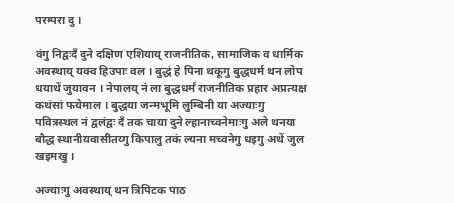परम्परा दु ।

वंगु निद्वःदँ दुने दक्षिण एशियाय् राजनीतिक, सामाजिक व धार्मिक अवस्थाय् यक्व हिउपाः वल । बुद्धं हे पिना थकूगु बुद्धधर्म थन लोप धयाथें जुयावन । नेपालय् नं ला बुद्धधर्मं राजनीतिक प्रहार अप्रत्यक्ष कथंसां फयेमाल । बुद्धया जन्मभूमि लुम्बिनी या अज्याःगु पवित्रस्थल नं द्वलंद्वः दँ तक चाया दुने ल्हानाच्वनेमाःगु अले थनया बौद्ध स्थानीयवासीतय्गु किपालु तकं ल्यना मच्वनेगु धइगु अथें जुल खइमखु ।

अज्याःगु अवस्थाय् थन त्रिपिटक पाठ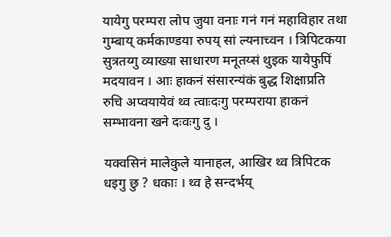यायेगु परम्परा लोप जुया वनाः गनं गनं महाविहार तथा गुम्बाय् कर्मकाण्डया रुपय् सां ल्यनाच्वन । त्रिपिटकया सुत्रतय्गु व्याख्या साधारण मनूतय्सं थुइक यायेफुपिं मदयावन । आः हाकनं संसारन्यंकं बुद्ध शिक्षाप्रति रुचि अप्वयायेवं थ्व त्वाःदःगु परम्पराया हाकनं सम्भावना खने दःवःगु दु ।

यक्वसिनं मालेकुले यानाहल, आखिर थ्व त्रिपिटक धइगु छु ? धकाः । थ्व हे सन्दर्भय्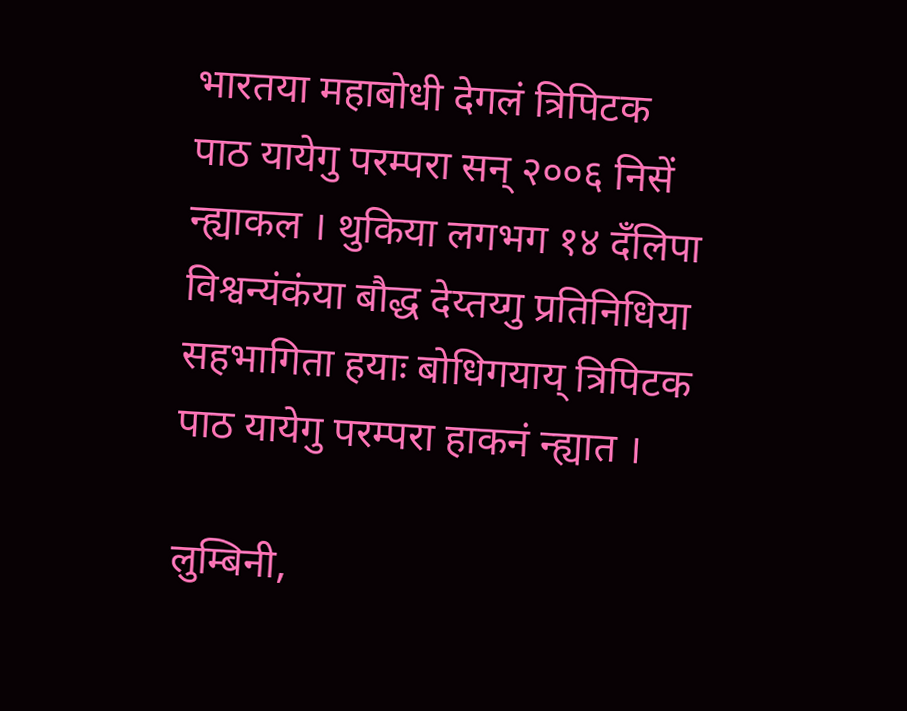भारतया महाबोधी देगलं त्रिपिटक पाठ यायेगु परम्परा सन् २००६ निसें न्ह्याकल । थुकिया लगभग १४ दँलिपा विश्वन्यंकंया बौद्ध देय्तय्गु प्रतिनिधिया सहभागिता हयाः बोधिगयाय् त्रिपिटक पाठ यायेगु परम्परा हाकनं न्ह्यात ।

लुम्बिनी,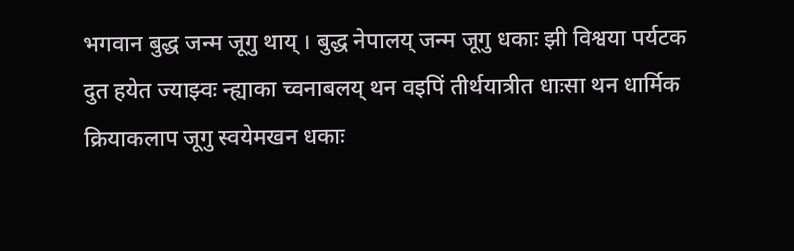भगवान बुद्ध जन्म जूगु थाय् । बुद्ध नेपालय् जन्म जूगु धकाः झी विश्वया पर्यटक दुत हयेत ज्याझ्वः न्ह्याका च्वनाबलय् थन वइपिं तीर्थयात्रीत धाःसा थन धार्मिक क्रियाकलाप जूगु स्वयेमखन धकाः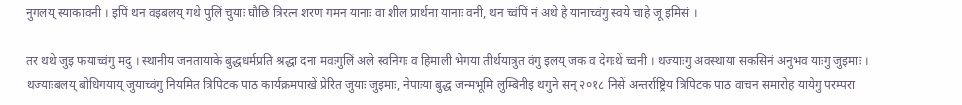नुगलय् स्याकावनी । इपिं थन वइबलय् गथे पुलिं चुयाः घौछि त्रिरत्न शरण गमन यानाः वा शील प्रार्थना यानाः वनी, थन च्वंपिं नं अथे हे यानाच्वंगु स्वये चाहे जू इमिसं ।

तर थथे जुइ फयाच्वंगु मदु । स्थानीय जनतायाके बुद्धधर्मप्रति श्रद्धा दना मवःगुलिं अले स्वनिगः व हिमाली भेगया तीर्थयात्रुत वंगु इलय् जक व देगःथें च्वनी । थज्याःगु अवस्थाया सकसिनं अनुभव याःगु जुइमाः । थज्याःबलय् बोधिगयाय् जुयाच्वंगु नियमित त्रिपिटक पाठ कार्यक्रमपाखें प्रेरित जुयाः जुइमाः, नेपाःया बुद्ध जन्मभूमि लुम्बिनीइ थगुने सन् २०१८ निसें अन्तर्राष्ट्रिय त्रिपिटक पाठ वाचन समारोह यायेगु परम्परा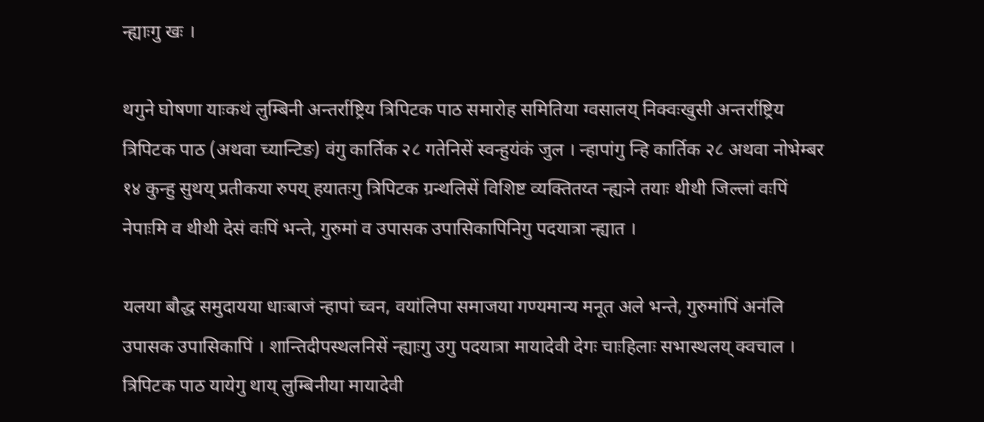न्ह्याःगु खः ।

थगुने घोषणा याःकथं लुम्बिनी अन्तर्राष्ट्रिय त्रिपिटक पाठ समारोह समितिया ग्वसालय् निक्वःखुसी अन्तर्राष्ट्रिय त्रिपिटक पाठ (अथवा च्यान्टिङ) वंगु कार्तिक २८ गतेनिसें स्वन्हुयंकं जुल । न्हापांगु न्हि कार्तिक २८ अथवा नोभेम्बर १४ कुन्हु सुथय् प्रतीकया रुपय् हयातःगु त्रिपिटक ग्रन्थलिसें विशिष्ट व्यक्तितय्त न्ह्यःने तयाः थीथी जिल्लां वःपिं नेपाःमि व थीथी देसं वःपिं भन्ते, गुरुमां व उपासक उपासिकापिनिगु पदयात्रा न्ह्यात ।

यलया बौद्ध समुदायया धाःबाजं न्हापां च्वन, वयांलिपा समाजया गण्यमान्य मनूत अले भन्ते, गुरुमांपिं अनंलि उपासक उपासिकापिं । शान्तिदीपस्थलनिसें न्ह्याःगु उगु पदयात्रा मायादेवी देगः चाःहिलाः सभास्थलय् क्वचाल । त्रिपिटक पाठ यायेगु थाय् लुम्बिनीया मायादेवी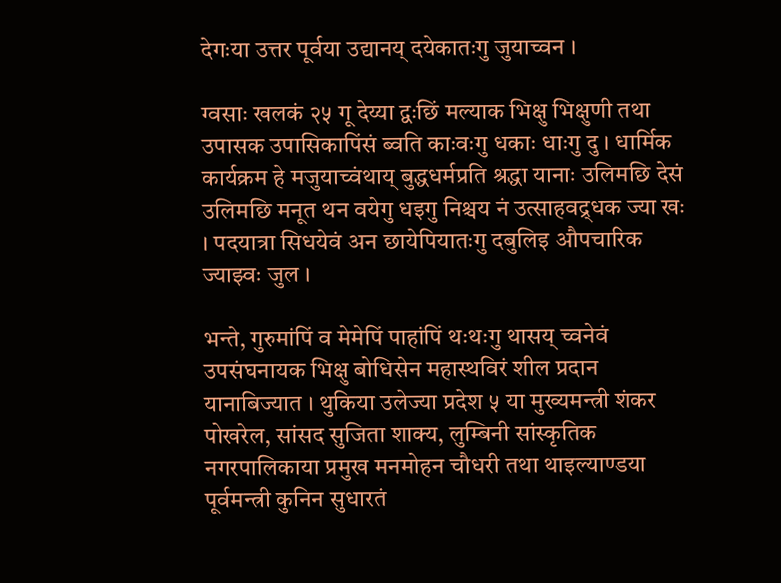देगःया उत्तर पूर्वया उद्यानय् दयेकातःगु जुयाच्वन ।

ग्वसाः खलकं २५ गू देय्या द्वःछिं मल्याक भिक्षु भिक्षुणी तथा उपासक उपासिकापिंसं ब्वति काःवःगु धकाः धाःगु दु । धार्मिक कार्यक्रम हे मजुयाच्वंथाय् बुद्धधर्मप्रति श्रद्धा यानाः उलिमछि देसं उलिमछि मनूत थन वयेगु धइगु निश्चय नं उत्साहवद्र्धक ज्या खः । पदयात्रा सिधयेवं अन छायेपियातःगु दबुलिइ औपचारिक ज्याझ्वः जुल ।

भन्ते, गुरुमांपिं व मेमेपिं पाहांपिं थःथःगु थासय् च्वनेवं उपसंघनायक भिक्षु बोधिसेन महास्थविरं शील प्रदान यानाबिज्यात । थुकिया उलेज्या प्रदेश ५ या मुख्यमन्त्री शंकर पोखरेल, सांसद सुजिता शाक्य, लुम्बिनी सांस्कृतिक नगरपालिकाया प्रमुख मनमोहन चौधरी तथा थाइल्याण्डया पूर्वमन्त्री कुनिन सुधारतं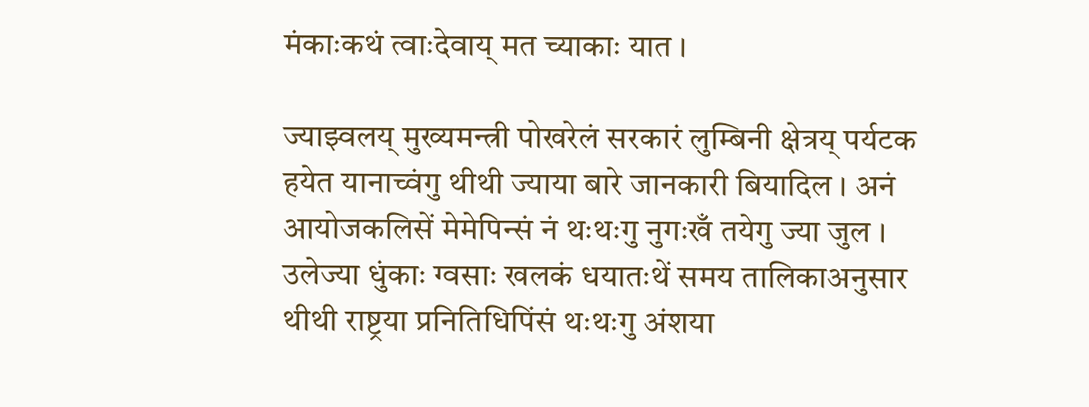मंकाःकथं त्वाःदेवाय् मत च्याकाः यात ।

ज्याझ्वलय् मुख्यमन्त्री पोखरेलं सरकारं लुम्बिनी क्षेत्रय् पर्यटक हयेत यानाच्वंगु थीथी ज्याया बारे जानकारी बियादिल । अनं आयोजकलिसें मेमेपिन्सं नं थःथःगु नुगःखँ तयेगु ज्या जुल । उलेज्या धुंकाः ग्वसाः खलकं धयातःथें समय तालिकाअनुसार थीथी राष्ट्रया प्रनितिधिपिंसं थःथःगु अंशया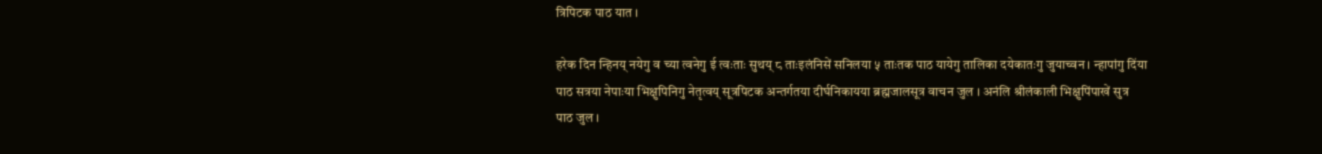त्रिपिटक पाठ यात ।

हरेक दिन न्हिनय् नयेगु व च्या त्वनेगु ई त्वःताः सुथय् ८ ताःइलंनिसें सनिलया ५ ताःतक पाठ यायेगु तालिका दयेकातःगु जुयाच्वन । न्हापांगु दिंया पाठ सत्रया नेपाःया भिक्षुपिनिगु नेतृत्वय् सूत्रपिटक अन्तर्गतया दीर्घनिकायया ब्रह्मजालसूत्र वाचन जुल । अनंलि श्रीलंकाली भिक्षुपिंपाखें सुत्र पाठ जुल ।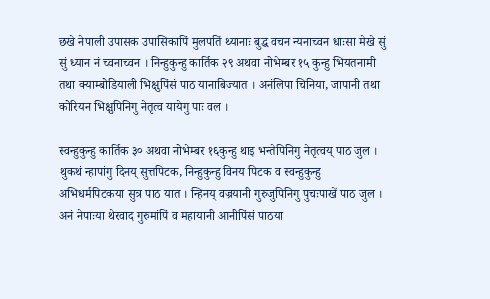छखे नेपाली उपासक उपासिकापिं मुलपतिं थ्यानाः बुद्ध वचन न्यनाच्वन धाःसा मेखे सुं सुं ध्यान नं च्वनाच्वन । निन्हुकुन्हु कार्तिक २९ अथवा नोभेम्बर १५ कुन्हु भियतनामी तथा क्याम्बोडियाली भिक्षुपिंसं पाठ यानाबिज्यात । अनंलिपा चिनिया, जापानी तथा कोरियन भिक्षुपिनिगु नेतृत्व यायेगु पाः वल ।

स्वन्हुकुन्हु कार्तिक ३० अथवा नोभेम्बर १६कुन्हु थाइ भन्तेपिनिगु नेतृत्वय् पाठ जुल । थुकथं न्हापांगु दिनय् सुत्तपिटक, निन्हुकुन्हु विनय पिटक व स्वन्हुकुन्हु अभिधर्मपिटकया सुत्र पाठ यात । न्हिनय् वज्रयानी गुरुजुपिनिगु पुचःपाखें पाठ जुल । अनं नेपाःया थेरवाद गुरुमांपिं व महायानी आनीपिंसं पाठया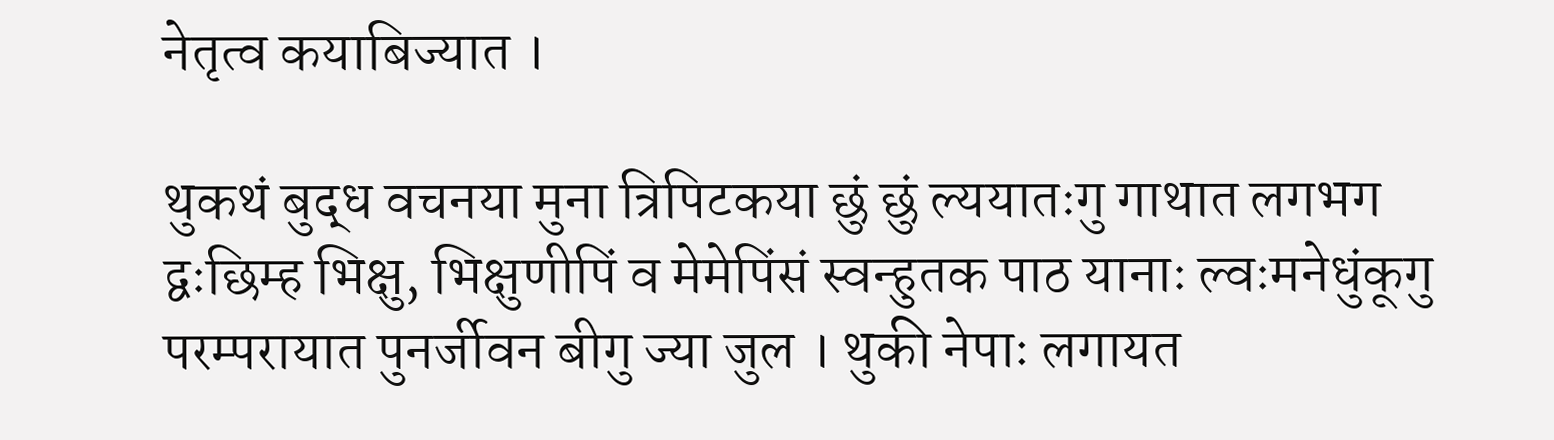नेतृत्व कयाबिज्यात ।

थुकथं बुद्ध वचनया मुना त्रिपिटकया छुं छुं ल्ययातःगु गाथात लगभग द्वःछिम्ह भिक्षु, भिक्षुणीपिं व मेमेपिंसं स्वन्हुतक पाठ यानाः ल्वःमनेधुंकूगु परम्परायात पुनर्जीवन बीगु ज्या जुल । थुकी नेपाः लगायत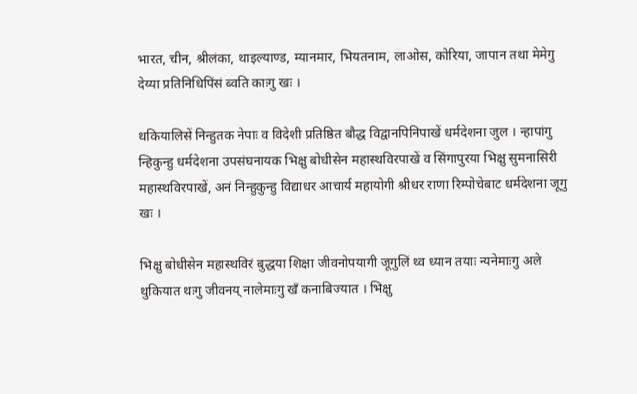भारत, चीन, श्रीलंका, थाइल्याण्ड, म्यानमार, भियतनाम, लाओस, कोरिया, जापान तथा मेमेगु देय्या प्रतिनिधिपिंसं ब्वति काःगु खः ।

थकियालिसें निन्हुतक नेपाः व विदेशी प्रतिष्ठित बौद्ध विद्वानपिनिपाखें धर्मदेशना जुल । न्हापांगु न्हिकुन्हु धर्मदेशना उपसंघनायक भिक्षु बोधीसेन महास्थविरपाखें व सिंगापुरया भिक्षु सुमनासिरी महास्थविरपाखें, अनं निन्हुकुन्हु विद्याधर आचार्य महायोगी श्रीधर राणा रिम्पोचेबाट धर्मदेशना जूगु खः ।

भिक्षु बोधीसेन महास्थविरं बुद्धया शिक्षा जीवनोपयागी जूगुलिं थ्व ध्यान तयाः न्यनेमाःगु अले थुकियात थःगु जीवनय् नालेमाःगु खँ कनाबिज्यात । भिक्षु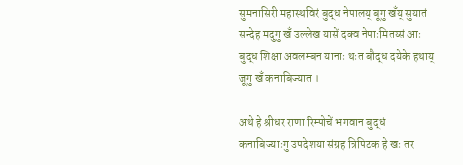सुमनासिरी महास्थविरं बुद्ध नेपालय् बूगु खँय् सुयातं सन्देह मदुगु खँ उल्लेख यासें दक्व नेपाःमितय्सं आः बुद्ध शिक्षा अवलम्बन यानाः थःत बौद्ध दयेके हथाय् जूगु खँ कनाबिज्यात ।

अथे हे श्रीधर राणा रिम्पोचें भगवान बुद्धं कनाबिज्याःगु उपदेशया संग्रह त्रिपिटक हे खः तर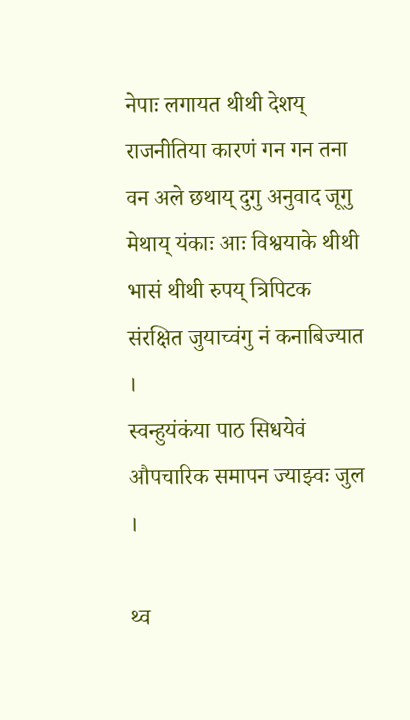नेपाः लगायत थीथी देशय् राजनीतिया कारणं गन गन तना वन अले छथाय् दुगु अनुवाद जूगु मेथाय् यंकाः आः विश्वयाके थीथी भासं थीथी रुपय् त्रिपिटक संरक्षित जुयाच्वंगु नं कनाबिज्यात ।
स्वन्हुयंकंया पाठ सिधयेवं औपचारिक समापन ज्याझ्वः जुल ।

थ्व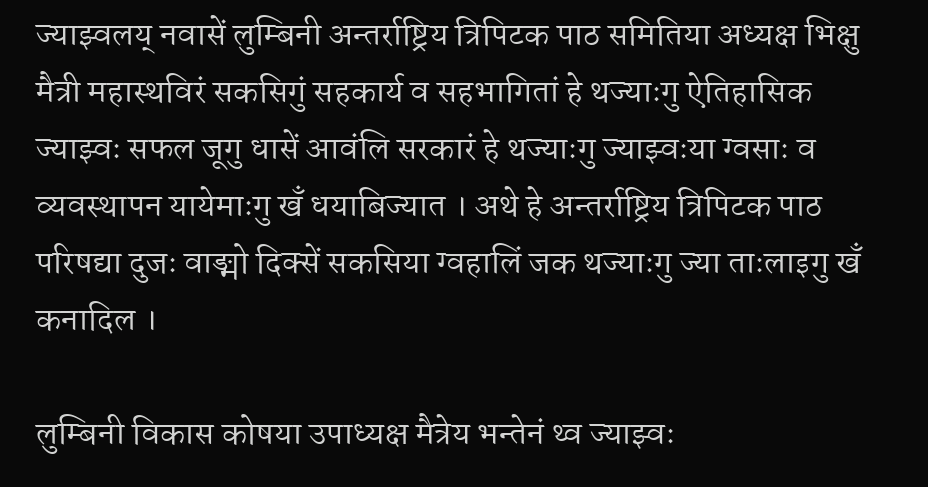ज्याझ्वलय् नवासें लुम्बिनी अन्तर्राष्ट्रिय त्रिपिटक पाठ समितिया अध्यक्ष भिक्षु मैत्री महास्थविरं सकसिगुं सहकार्य व सहभागितां हे थज्याःगु ऐतिहासिक ज्याझ्वः सफल जूगु धासें आवंलि सरकारं हे थज्याःगु ज्याझ्वःया ग्वसाः व व्यवस्थापन यायेमाःगु खँ धयाबिज्यात । अथे हे अन्तर्राष्ट्रिय त्रिपिटक पाठ परिषद्या दुजः वाङ्मो दिक्सें सकसिया ग्वहालिं जक थज्याःगु ज्या ताःलाइगु खँ कनादिल ।

लुम्बिनी विकास कोषया उपाध्यक्ष मैत्रेय भन्तेनं थ्व ज्याझ्वः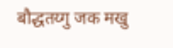बौद्धतय्गु जक मखु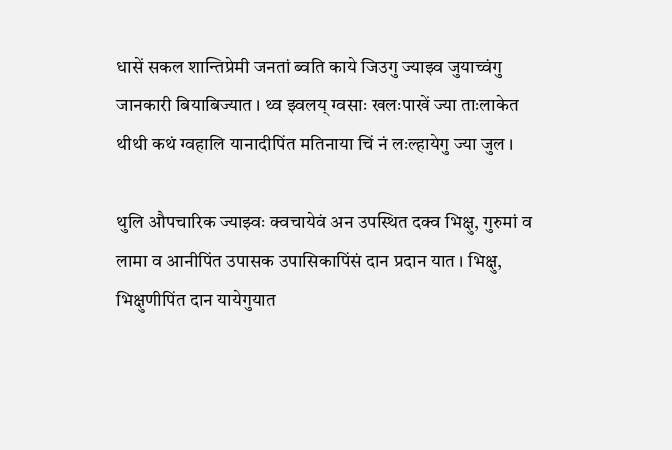धासें सकल शान्तिप्रेमी जनतां ब्वति काये जिउगु ज्याझ्व जुयाच्वंगु जानकारी बियाबिज्यात । थ्व झ्वलय् ग्वसाः खलःपाखें ज्या ताःलाकेत थीथी कथं ग्वहालि यानादीपिंत मतिनाया चिं नं लःल्हायेगु ज्या जुल ।

थुलि औपचारिक ज्याझ्वः क्वचायेवं अन उपस्थित दक्व भिक्षु, गुरुमां व लामा व आनीपिंत उपासक उपासिकापिंसं दान प्रदान यात । भिक्षु, भिक्षुणीपिंत दान यायेगुयात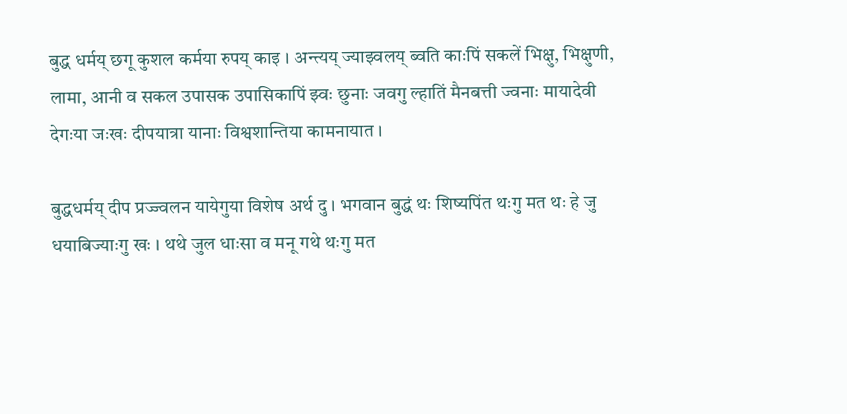बुद्ध धर्मय् छगू कुशल कर्मया रुपय् काइ । अन्त्यय् ज्याझ्वलय् ब्वति काःपिं सकलें भिक्षु, भिक्षुणी, लामा, आनी व सकल उपासक उपासिकापिं झ्वः छुनाः जवगु ल्हातिं मैनबत्ती ज्वनाः मायादेवी देगःया जःखः दीपयात्रा यानाः विश्वशान्तिया कामनायात ।

बुद्धधर्मय् दीप प्रज्ज्वलन यायेगुया विशेष अर्थ दु । भगवान बुद्धं थः शिष्यपिंत थःगु मत थः हे जु धयाबिज्याःगु खः । थथे जुल धाःसा व मनू गथे थःगु मत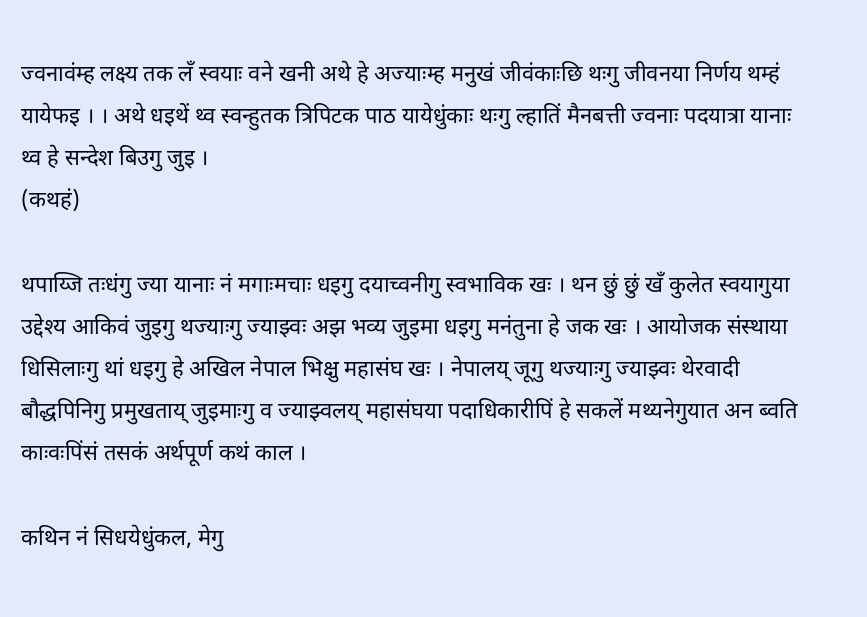ज्वनावंम्ह लक्ष्य तक लँ स्वयाः वने खनी अथे हे अज्याःम्ह मनुखं जीवंकाःछि थःगु जीवनया निर्णय थम्हं यायेफइ । । अथे धइथें थ्व स्वन्हुतक त्रिपिटक पाठ यायेधुंकाः थःगु ल्हातिं मैनबत्ती ज्वनाः पदयात्रा यानाः थ्व हे सन्देश बिउगु जुइ ।
(कथहं)

थपाय्जि तःधंगु ज्या यानाः नं मगाःमचाः धइगु दयाच्वनीगु स्वभाविक खः । थन छुं छुं खँ कुलेत स्वयागुया उद्देश्य आकिवं जुइगु थज्याःगु ज्याझ्वः अझ भव्य जुइमा धइगु मनंतुना हे जक खः । आयोजक संस्थाया धिसिलाःगु थां धइगु हे अखिल नेपाल भिक्षु महासंघ खः । नेपालय् जूगु थज्याःगु ज्याझ्वः थेरवादी बौद्धपिनिगु प्रमुखताय् जुइमाःगु व ज्याझ्वलय् महासंघया पदाधिकारीपिं हे सकलें मथ्यनेगुयात अन ब्वति काःवःपिंसं तसकं अर्थपूर्ण कथं काल ।

कथिन नं सिधयेधुंकल, मेगु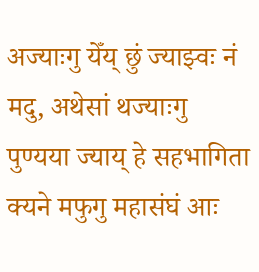अज्याःगु येँय् छुं ज्याझ्वः नं मदु, अथेसां थज्याःगु पुण्यया ज्याय् हे सहभागिता क्यने मफुगु महासंघं आः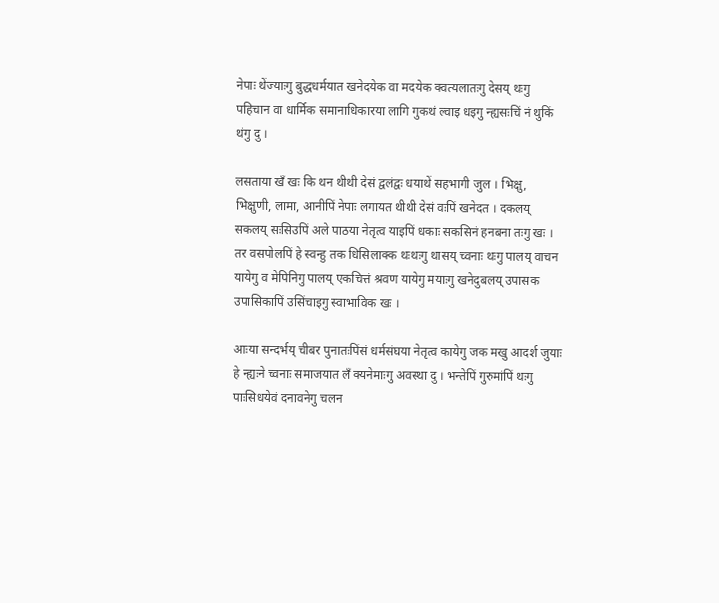नेपाः थेंज्याःगु बुद्धधर्मयात खनेदयेक वा मदयेक क्वत्यलातःगु देसय् थःगु पहिचान वा धार्मिक समानाधिकारया लागि गुकथं ल्वाइ धइगु न्ह्यसःचिं नं थुकिं थंगु दु ।

लसताया खँ खः कि थन थीथी देसं द्वलंद्वः धयाथें सहभागी जुल । भिक्षु, भिक्षुणी, लामा, आनीपिं नेपाः लगायत थीथी देसं वःपिं खनेदत । दकलय् सकलय् सःसिउपिं अले पाठया नेतृत्व याइपिं धकाः सकसिनं हनबना तःगु खः । तर वसपोलपिं हे स्वन्हु तक धिसिलाक्क थःथःगु थासय् च्वनाः थःगु पालय् वाचन यायेगु व मेपिनिगु पालय् एकचित्तं श्रवण यायेगु मयाःगु खनेदुबलय् उपासक उपासिकापिं उसिंचाइगु स्वाभाविक खः ।

आःया सन्दर्भय् चीबर पुनातःपिंसं धर्मसंघया नेतृत्व कायेगु जक मखु आदर्श जुयाः हे न्ह्यःने च्वनाः समाजयात लँ क्यनेमाःगु अवस्था दु । भन्तेपिं गुरुमांपिं थःगु पाःसिधयेवं दनावनेगु चलन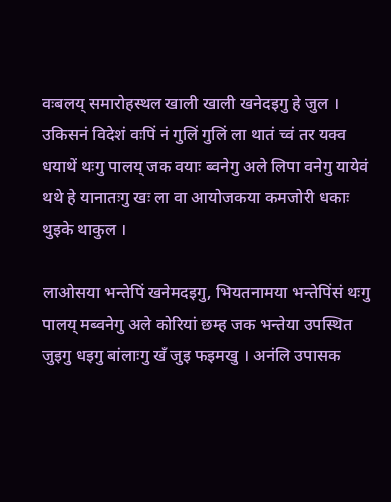वःबलय् समारोहस्थल खाली खाली खनेदइगु हे जुल । उकिसनं विदेशं वःपिं नं गुलिं गुलिं ला थातं च्वं तर यक्व धयाथें थःगु पालय् जक वयाः ब्वनेगु अले लिपा वनेगु यायेवं थथे हे यानातःगु खः ला वा आयोजकया कमजोरी धकाः थुइके थाकुल ।

लाओसया भन्तेपिं खनेमदइगु, भियतनामया भन्तेपिंसं थःगु पालय् मब्वनेगु अले कोरियां छम्ह जक भन्तेया उपस्थित जुइगु धइगु बांलाःगु खँ जुइ फइमखु । अनंलि उपासक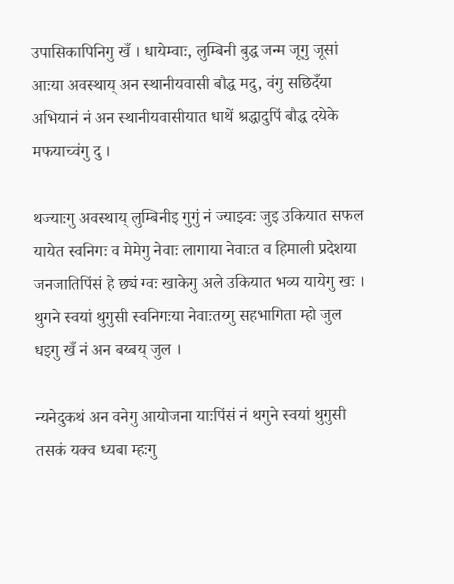उपासिकापिनिगु खँ । धायेम्वाः, लुम्बिनी बुद्ध जन्म जूगु जूसां आःया अवस्थाय् अन स्थानीयवासी बौद्ध मदु, वंगु सछिदँया अभियानं नं अन स्थानीयवासीयात धाथें श्रद्धादुपिं बौद्ध दयेके मफयाच्वंगु दु ।

थज्याःगु अवस्थाय् लुम्बिनीइ गुगुं नं ज्याझ्वः जुइ उकियात सफल यायेत स्वनिगः व मेमेगु नेवाः लागाया नेवाःत व हिमाली प्रदेशया जनजातिपिंसं हे छ्यं ग्वः खाकेगु अले उकियात भव्य यायेगु खः । थुगने स्वयां थुगुसी स्वनिगःया नेवाःतय्गु सहभागिता म्हो जुल धइगु खँ नं अन बय्बय् जुल ।

न्यनेदुकथं अन वनेगु आयोजना याःपिंसं नं थगुने स्वयां थुगुसी तसकं यक्व ध्यबा म्हःगु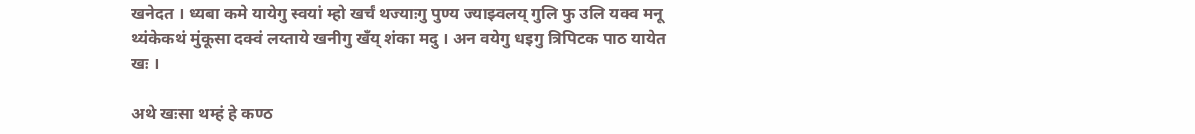खनेदत । ध्यबा कमे यायेगु स्वयां म्हो खर्चं थज्याःगु पुण्य ज्याझ्वलय् गुलि फु उलि यक्व मनू थ्यंकेकथं मुंकूसा दक्वं लय्ताये खनीगु खँय् शंका मदु । अन वयेगु धइगु त्रिपिटक पाठ यायेत खः ।

अथे खःसा थम्हं हे कण्ठ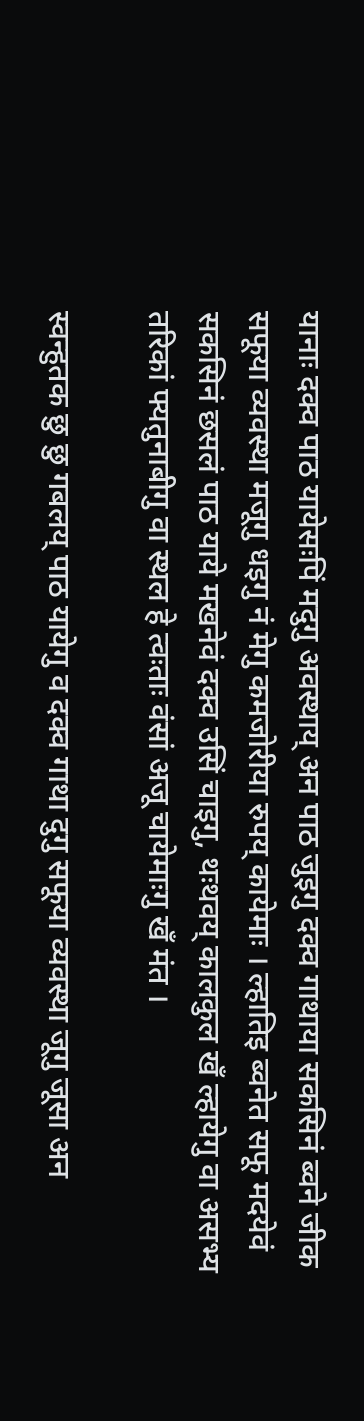यानाः दक्व पाठ यायेसःपिं मदुगु अवस्थाय् अन पाठ जुइगु दक्व गाथाया सकसिनं ब्वने जीक सफूया व्यवस्था मजूगु धइगु नं मेगु कमजोरीया रुपय् कायेमाः । ल्हातिइ ब्वनेत सफू मदयेवं सकसिनं छसलं पाठ याये मखनेवं दक्व उसिं चाइगु, थःथवय् कालकुल खँ ल्हायेगु वा असभ्य तरिकां फ्यतुनाबीगु वा स्थल हे त्वःताः वंसां अजू चायेमाःगु खँ मंत ।

स्वन्हुतक छु छु गबलय् पाठ यायेगु व दक्व गाथा दुगु सफूया व्यवस्था जूगु जूसा अन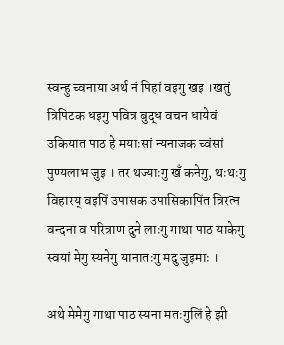स्वन्हु च्वनाया अर्थ नं पिहां वइगु खइ ।खतुं त्रिपिटक धइगु पवित्र बुद्ध वचन धायेवं उकियात पाठ हे मयाःसां न्यनाजक च्वंसां पुण्यलाभ जुइ । तर थज्याःगु खँ कनेगु, थःथःगु विहारय् वइपिं उपासक उपासिकापिंत त्रिरत्न वन्दना व परित्राण दुने लाःगु गाथा पाठ याकेगु स्वयां मेगु स्यनेगु यानातःगु मदु जुइमाः ।

अथे मेमेगु गाथा पाठ स्यना मतःगुलिं हे झी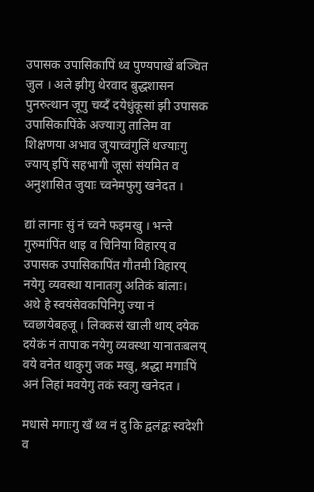उपासक उपासिकापिं थ्व पुण्यपाखें बञ्चित जुल । अले झीगु थेरवाद बुद्धशासन पुनरुत्थान जूगु चय्दँ दयेधुंकूसां झी उपासक उपासिकापिंके अज्याःगु तालिम वा शिक्षणया अभाव जुयाच्वंगुलिं थज्याःगु ज्याय् इपिं सहभागी जूसां संयमित व अनुशासित जुयाः च्वनेमफुगु खनेदत ।

द्यां लानाः सुं नं च्वने फइमखु । भन्ते गुरुमांपिंत थाइ व चिनिया विहारय् व उपासक उपासिकापिंत गौतमी विहारय् नयेगु व्यवस्था यानातःगु अतिकं बांलाः। अथे हे स्वयंसेवकपिनिगु ज्या नं च्वछायेबहजू । लिक्कसं खाली थाय् दयेक दयेकं नं तापाक नयेगु व्यवस्था यानातःबलय् वये वनेत थाकुगु जक मखु, श्रद्धा मगाःपिं अनं लिहां मवयेगु तकं स्वःगु खनेदत ।

मधासे मगाःगु खँ थ्व नं दु कि द्वलंद्वः स्वदेशी व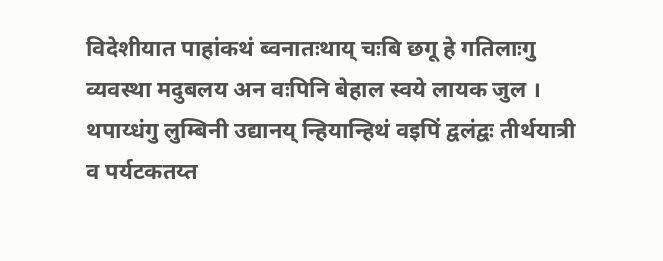विदेशीयात पाहांकथं ब्वनातःथाय् चःबि छगू हे गतिलाःगु व्यवस्था मदुबलय अन वःपिनि बेहाल स्वये लायक जुल । थपाय्धंगु लुम्बिनी उद्यानय् न्हियान्हिथं वइपिं द्वलंद्वः तीर्थयात्री व पर्यटकतय्त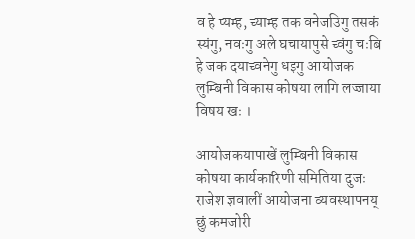व हे प्यम्ह, च्याम्ह तक वनेजउिगु तसकं स्यंगु, नवःगु अले घचायापुसे च्वंगु चःबि हे जक दयाच्वनेगु धइगु आयोजक लुम्बिनी विकास कोषया लागि लज्जाया विषय खः ।

आयोजकयापाखें लुम्बिनी विकास कोषया कार्यकारिणी समितिया दुजः राजेश ज्ञवालीं आयोजना व्यवस्थापनय् छुं कमजोरी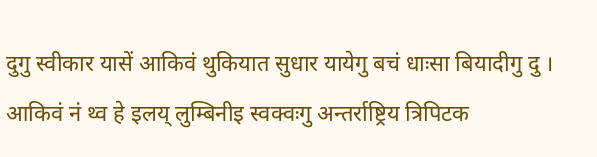दुगु स्वीकार यासें आकिवं थुकियात सुधार यायेगु बचं धाःसा बियादीगु दु । आकिवं नं थ्व हे इलय् लुम्बिनीइ स्वक्वःगु अन्तर्राष्ट्रिय त्रिपिटक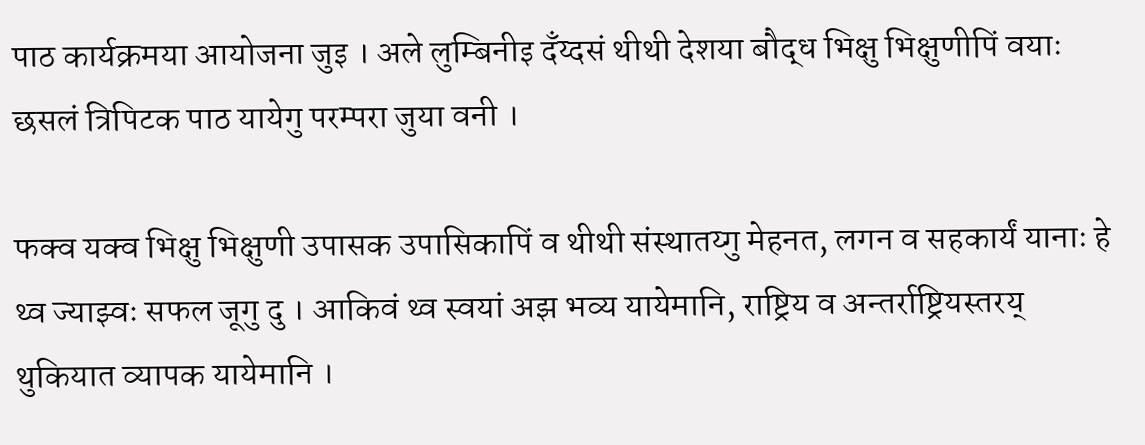पाठ कार्यक्रमया आयोजना जुइ । अले लुम्बिनीइ दँय्दसं थीथी देशया बौद्ध भिक्षु भिक्षुणीपिं वयाः छसलं त्रिपिटक पाठ यायेगु परम्परा जुया वनी ।

फक्व यक्व भिक्षु भिक्षुणी उपासक उपासिकापिं व थीथी संस्थातय्गु मेहनत, लगन व सहकार्यं यानाः हे थ्व ज्याझ्वः सफल जूगु दु । आकिवं थ्व स्वयां अझ भव्य यायेमानि, राष्ट्रिय व अन्तर्राष्ट्रियस्तरय् थुकियात व्यापक यायेमानि ।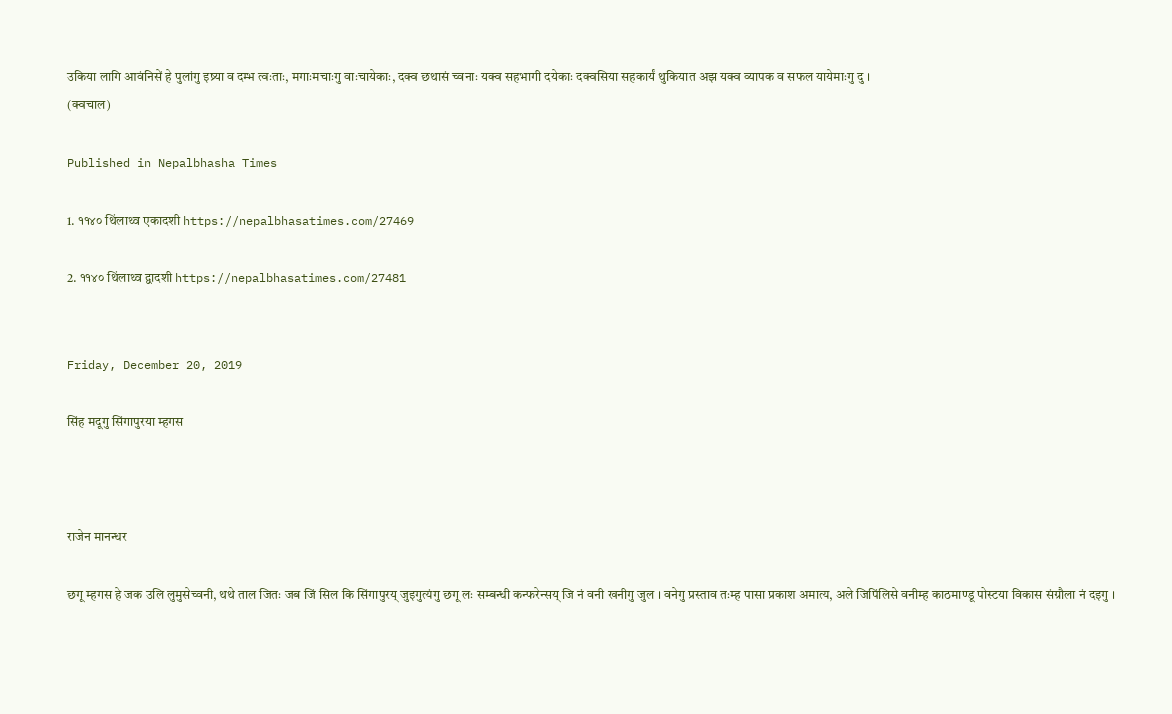उकिया लागि आवंनिसें हे पुलांगु इष्र्या व दम्भ त्वःताः, मगाःमचाःगु वाःचायेकाः, दक्व छथासं च्वनाः यक्व सहभागी दयेकाः दक्वसिया सहकार्यं थुकियात अझ यक्व व्यापक व सफल यायेमाःगु दु ।
(क्वचाल)

Published in Nepalbhasha Times

1. ११४० थिंलाथ्व एकादशी https://nepalbhasatimes.com/27469

2. ११४० थिंलाथ्व द्वादशी https://nepalbhasatimes.com/27481


Friday, December 20, 2019

सिंह मदूगु सिंगापुरया म्हगस



राजेन मानन्धर

छगू म्हगस हे जक उलि लुमुसेच्वनी, थथे ताल जितः जब जिं सिल कि सिंगापुरय् जुइगुत्यंगु छगू लः सम्बन्धी कन्फरेन्सय् जि नं वनी खनीगु जुल । वनेगु प्रस्ताव तःम्ह पासा प्रकाश अमात्य, अले जिपिंलिसे वनीम्ह काठमाण्डू पोस्टया विकास संग्रौला नं दइगु ।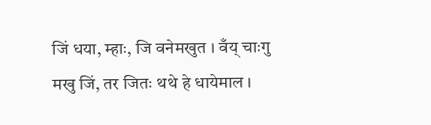जिं धया, म्हाः, जि वनेमखुत । वँय् चाःगु मखु जिं, तर जितः थथे हे धायेमाल ।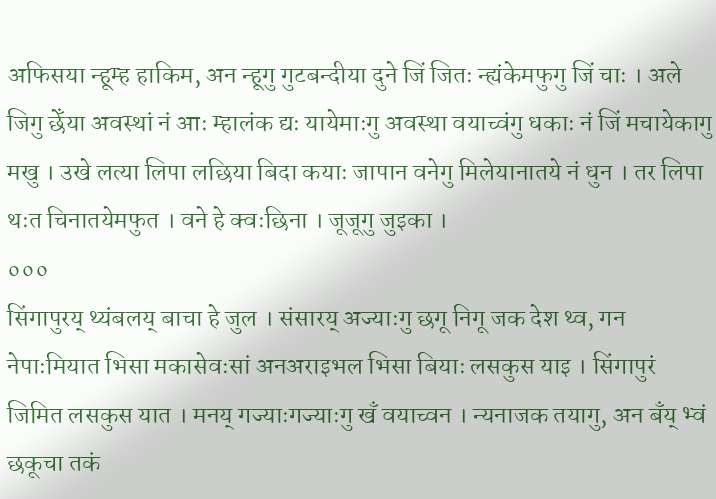अफिसया न्हूम्ह हाकिम, अन न्हूगु गुटबन्दीया दुने जिं जितः न्ह्यंकेमफुगु जिं चाः । अले जिगु छेँया अवस्थां नं आः म्हालंक द्यः यायेमाःगु अवस्था वयाच्वंगु धकाः नं जिं मचायेकागु मखु । उखे लत्या लिपा लछिया बिदा कयाः जापान वनेगु मिलेयानातये नं धुन । तर लिपा थःत चिनातयेमफुत । वने हे क्वःछिना । जूजूगु जुइका ।
०००
सिंगापुरय् थ्यंबलय् बाचा हे जुल । संसारय् अज्याःगु छगू निगू जक देश थ्व, गन नेपाःमियात भिसा मकासेवःसां अनअराइभल भिसा बियाः लसकुस याइ । सिंगापुरं जिमित लसकुस यात । मनय् गज्याःगज्याःगु खँ वयाच्वन । न्यनाजक तयागु, अन बँय् भ्वं छकूचा तकं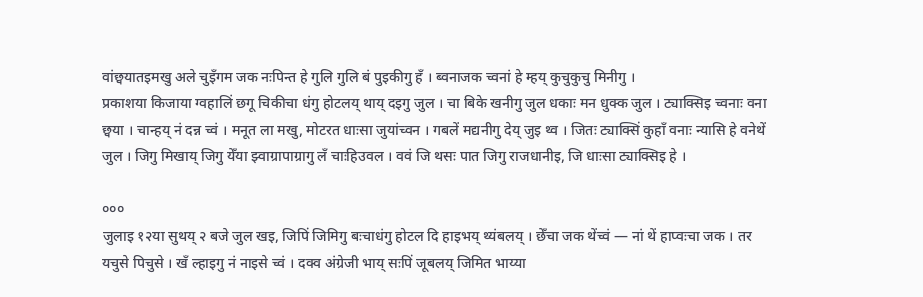वांछ्वयातइमखु अले चुइँगम जक नःपिन्त हे गुलि गुलि बं पुइकीगु हँ । ब्वनाजक च्वनां हे म्हय् कुचुकुचु मिनीगु ।
प्रकाशया किजाया ग्वहालिं छगू चिकीचा धंगु होटलय् थाय् दइगु जुल । चा बिके खनीगु जुल धकाः मन धुक्क जुल । ट्याक्सिइ च्वनाः वना छ्वया । चान्हय् नं दन्न च्वं । मनूत ला मखु, मोटरत धाःसा जुयांच्वन । गबलें मद्यनीगु देय् जुइ थ्व । जितः ट्याक्सिं कुहाँ वनाः न्यासि हे वनेथें जुल । जिगु मिखाय् जिगु येँया झ्वाग्रापाग्रागु लँ चाःहिउवल । ववं जि थसः पात जिगु राजधानीइ, जि धाःसा ट्याक्सिइ हे ।

०००
जुलाइ १२या सुथय् २ बजे जुल खइ, जिपिं जिमिगु बःचाधंगु होटल दि हाइभय् थ्यंबलय् । छेँचा जक थेंच्वं — नां थें हाप्वःचा जक । तर यचुसे पिचुसे । खँ ल्हाइगु नं नाइसे च्वं । दक्व अंग्रेजी भाय् सःपिं जूबलय् जिमित भाय्या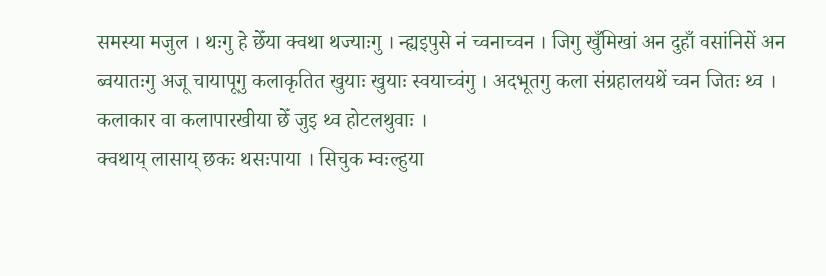समस्या मजुल । थःगु हे छेँया क्वथा थज्याःगु । न्ह्यइपुसे नं च्वनाच्वन । जिगु खुँमिखां अन दुहाँ वसांनिसें अन ब्वयातःगु अजू चायापूगु कलाकृतित खुयाः खुयाः स्वयाच्वंगु । अदभूतगु कला संग्रहालयथें च्वन जितः थ्व । कलाकार वा कलापारखीया छेँ जुइ थ्व होटलथुवाः ।
क्वथाय् लासाय् छकः थसःपाया । सिचुक म्वःल्हुया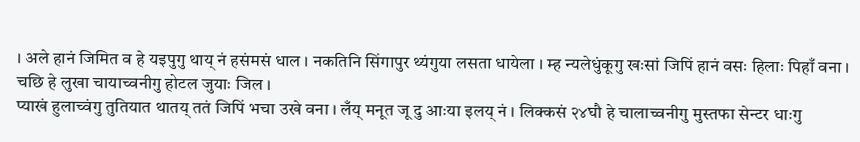। अले हानं जिमित व हे यइपुगु थाय् नं हसंमसं धाल । नकतिनि सिंगापुर थ्यंगुया लसता धायेला । म्ह न्यलेधुंकूगु खःसां जिपिं हानं वसः हिलाः पिहाँ वना । चछि हे लुखा चायाच्वनीगु होटल जुयाः जिल ।
प्याखं हुलाच्वंगु तुतियात थातय् ततं जिपिं भचा उखे वना । लँय् मनूत जू दु आःया इलय् नं । लिक्कसं २४घौ हे चालाच्वनीगु मुस्तफा सेन्टर धाःगु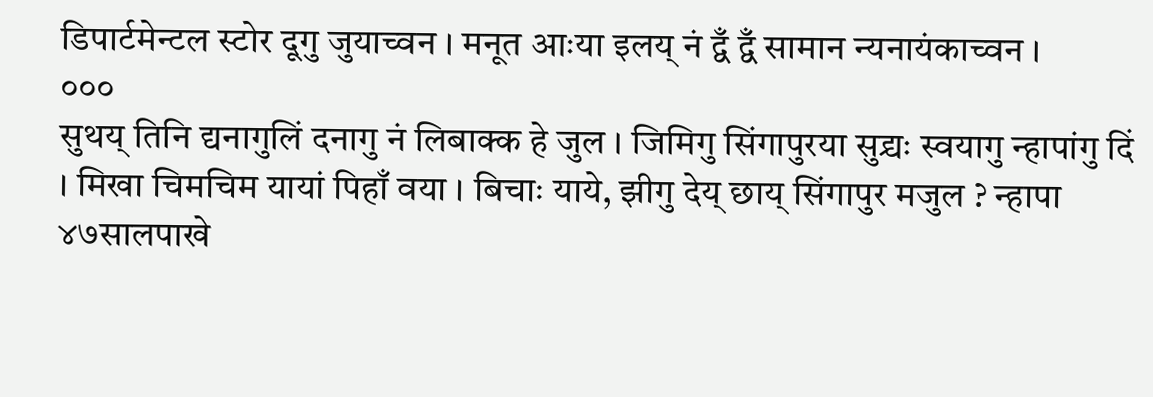डिपार्टमेन्टल स्टोर दूगु जुयाच्वन । मनूत आःया इलय् नं द्वँ द्वँ सामान न्यनायंकाच्वन ।
०००
सुथय् तिनि द्यनागुलिं दनागु नं लिबाक्क हे जुल । जिमिगु सिंगापुरया सुद्र्यः स्वयागु न्हापांगु दिं । मिखा चिमचिम यायां पिहाँ वया । बिचाः याये, झीगु देय् छाय् सिंगापुर मजुल ? न्हापा ४७सालपाखे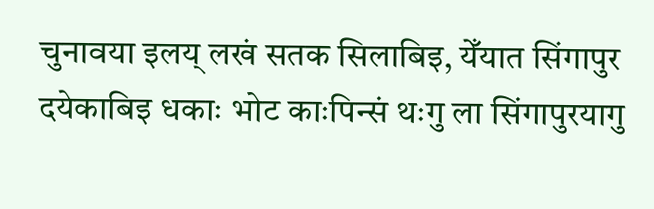चुनावया इलय् लखं सतक सिलाबिइ, येँयात सिंगापुर दयेकाबिइ धकाः भोट काःपिन्सं थःगु ला सिंगापुरयागु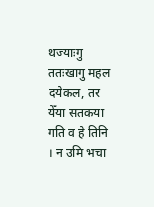थज्याःगु ततःखागु महल दयेकल, तर येँया सतकया गति व हे तिनि । न उमि भचा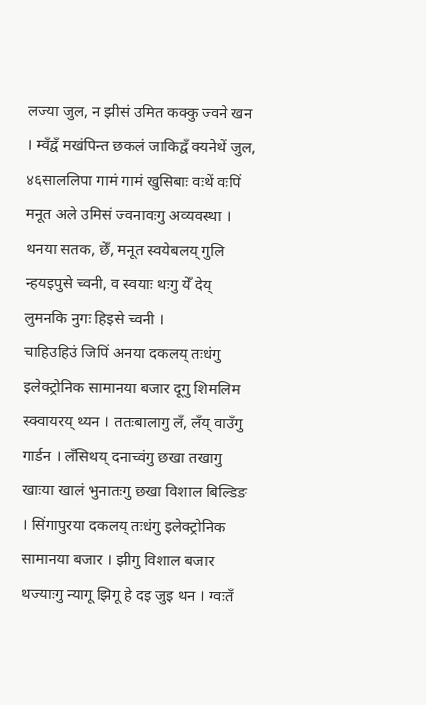लज्या जुल, न झीसं उमित कक्कु ज्वने खन । म्वँद्वँ मखंपिन्त छकलं जाकिद्वँ क्यनेथें जुल, ४६साललिपा गामं गामं खुसिबाः वःथें वःपिं मनूत अले उमिसं ज्वनावःगु अव्यवस्था । थनया सतक, छेँ, मनूत स्वयेबलय् गुलि न्हयइपुसे च्वनी, व स्वयाः थःगु येँ देय् लुमनकि नुगः हिइसे च्वनी ।
चाहिउहिउं जिपिं अनया दकलय् तःधंगु इलेक्ट्रोनिक सामानया बजार दूगु शिमलिम स्क्वायरय् थ्यन । ततःबालागु लँ, लँय् वाउँगु गार्डन । लँसिथय् दनाच्वंगु छखा तखागु खाःया खालं भुनातःगु छखा विशाल बिल्डिङ । सिंगापुरया दकलय् तःधंगु इलेक्ट्रोनिक सामानया बजार । झीगु विशाल बजार थज्याःगु न्यागू झिगू हे दइ जुइ थन । ग्वःतँ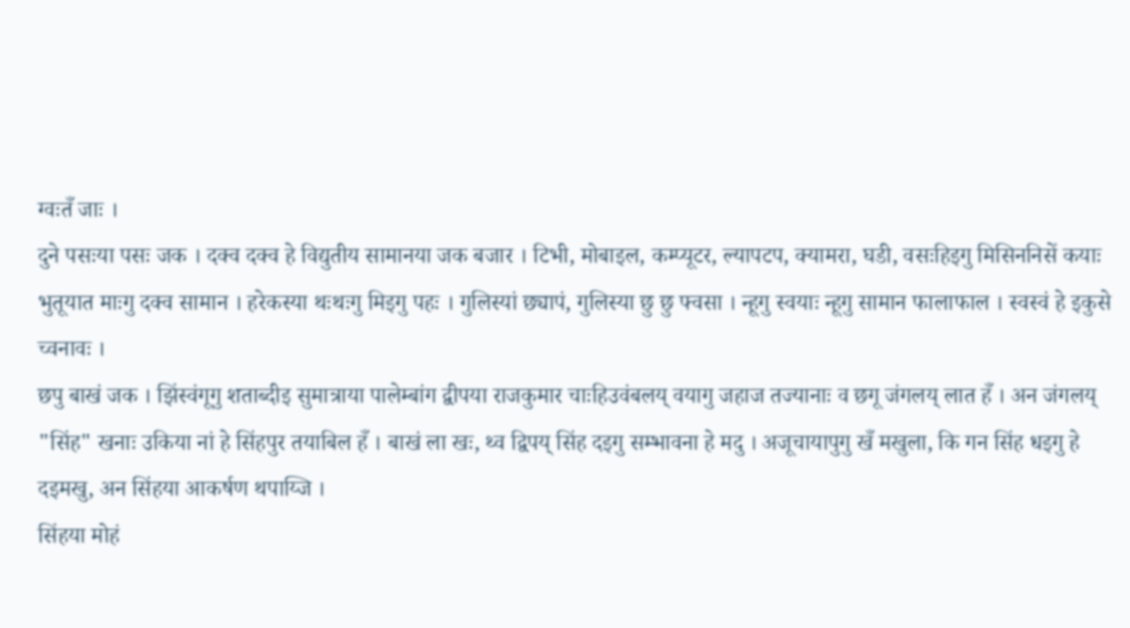ग्वःतँ जाः ।
दुने पसःया पसः जक । दक्व दक्व हे विद्युतीय सामानया जक बजार । टिभी, मोबाइल, कम्प्यूटर, ल्यापटप, क्यामरा, घडी, वसःहिइगु मिसिननिसें कयाः भुतूयात माःगु दक्व सामान । हरेकस्या थःथःगु मिइगु पहः । गुलिस्यां छ्यापं, गुलिस्या छु छु फ्वसा । न्हूगु स्वयाः न्हूगु सामान फालाफाल । स्वस्वं हे इकुसे च्वनावः ।
छपु बाखं जक । झिंस्वंगूगु शताब्दीइ सुमात्राया पालेम्बांग द्वीपया राजकुमार चाःहिउवंबलय् वयागु जहाज तज्यानाः व छगू जंगलय् लात हँ । अन जंगलय् "सिंह" खनाः उकिया नां हे सिंहपुर तयाबिल हँ । बाखं ला खः, थ्व द्विपय् सिंह दइगु सम्भावना हे मदु । अजूचायापुगु खँ मखुला, कि गन सिंह धइगु हे दइमखु, अन सिंहया आकर्षण थपाय्जि ।
सिंहया मोहं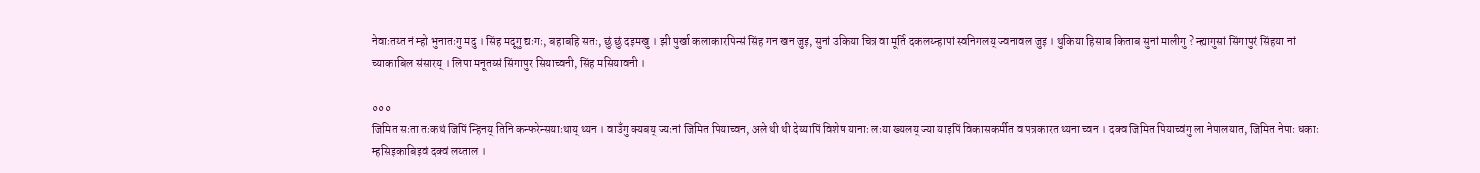नेवाःतय्त नं म्हो भुनातःगु मदु । सिंह मदूगु द्यःगः, बहाबहि सतः, छुं छुं दइमखु । झी पुर्खा कलाकारपिन्सं सिंह गन खन जुइ, सुनां उकिया चित्र वा मूर्ति दकलय्न्हापां स्वनिगलय् ज्वनावल जुइ । थुकिया हिसाब किताब सुनां मालीगु ? न्ह्यागुसां सिंगापुरं सिंहया नां च्याकाबिल संसारय् । लिपा मनूतय्सं सिंगापुर सियाच्वनी, सिंह मसियावनी ।

०००
जिमित सःता तःकथं जिपिं न्हिनय् तिनि कन्फरेन्सयाःथाय् थ्यन । वाउँगु क्यबय् ज्यःनां जिमित पियाच्वन, अले थी थी देय्यापिं विशेष यानाः लःया ख्यलय् ज्या याइपिं विकासकर्मीत व पत्रकारत थ्यना च्वन । दक्व जिमित पियाच्वंगु ला नेपालयात, जिमित नेपाः धकाः म्हसिइकाबिइवं दक्वं लय्ताल ।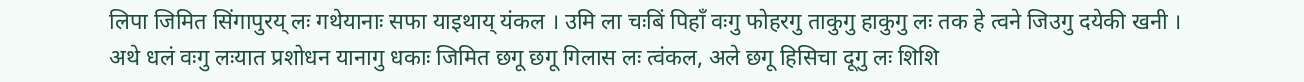लिपा जिमित सिंगापुरय् लः गथेयानाः सफा याइथाय् यंकल । उमि ला चःबिं पिहाँ वःगु फोहरगु ताकुगु हाकुगु लः तक हे त्वने जिउगु दयेकी खनी । अथे धलं वःगु लःयात प्रशोधन यानागु धकाः जिमित छगू छगू गिलास लः त्वंकल, अले छगू हिसिचा दूगु लः शिशि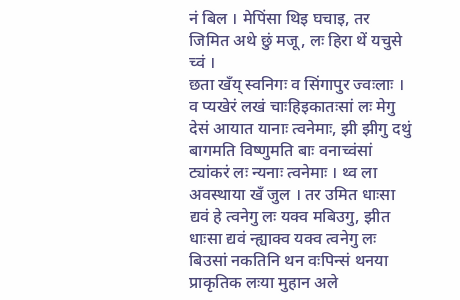नं बिल । मेपिंसा थिइ घचाइ, तर जिमित अथे छुं मजू, लः हिरा थें यचुसे च्वं ।
छता खँय् स्वनिगः व सिंगापुर ज्वःलाः । व प्यखेरं लखं चाःहिइकातःसां लः मेगु देसं आयात यानाः त्वनेमाः, झी झीगु दथुं बागमति विष्णुमति बाः वनाच्वंसां ट्यांकरं लः न्यनाः त्वनेमाः । थ्व ला अवस्थाया खँ जुल । तर उमित धाःसा द्यवं हे त्वनेगु लः यक्व मबिउगु, झीत धाःसा द्यवं न्ह्याक्व यक्व त्वनेगु लः बिउसां नकतिनि थन वःपिन्सं थनया प्राकृतिक लःया मुहान अले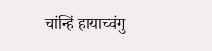चांन्हिं हायाच्वंगु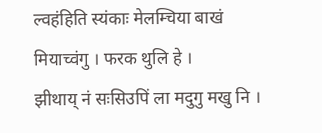ल्वहंहिति स्यंकाः मेलम्चिया बाखं मियाच्वंगु । फरक थुलि हे ।
झीथाय् नं सःसिउपिं ला मदुगु मखु नि ।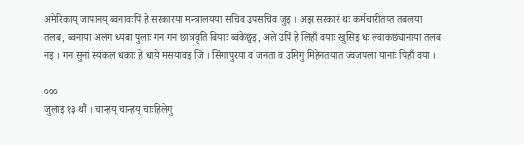अमेरिकाय् जापानय् ब्वनावःपिं हे सरकारया मन्त्रालयया सचिव उपसचिव जुइ । अझ सरकारं थः कर्मचारीतय्त तबलया तलब, ब्वनाया अलग ध्यबा पुलाः गन गन छात्रवृति बियाः ब्वंकेछ्वइ, अले उपिं हे लिहाँ वयाः खुसिइ धः ल्वाकछ्यानाया तलब नइ । गन सुनां स्यंकल धकाः हे धाये मसयावइ जि । सिंगापुरया व जनता व उमिगु मिहेनतयात ज्वजपला यानाः पिहाँ वया ।

०००
जुलाइ १३ थौं । चान्हय् चान्हय् चाःहिलेगु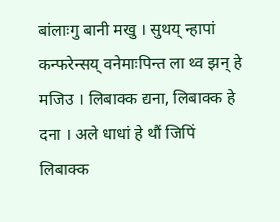बांलाःगु बानी मखु । सुथय् न्हापां कन्फरेन्सय् वनेमाःपिन्त ला थ्व झन् हे मजिउ । लिबाक्क द्यना, लिबाक्क हे दना । अले धाधां हे थौं जिपिं लिबाक्क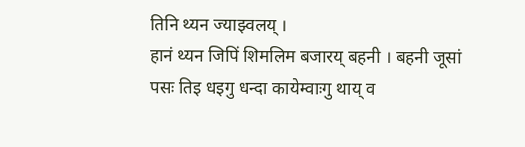तिनि थ्यन ज्याझ्वलय् ।
हानं थ्यन जिपिं शिमलिम बजारय् बहनी । बहनी जूसां पसः तिइ धइगु धन्दा कायेम्वाःगु थाय् व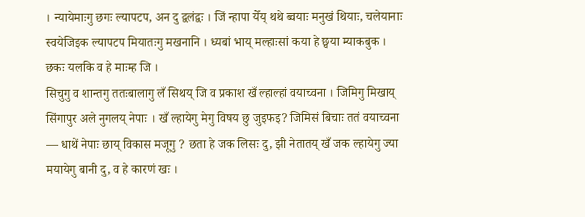। न्यायेमाःगु छगः ल्यापटप, अन दु द्वलंद्वः । जिं न्हापा येँय् थथे ब्वयाः मनुखं थियाः, चलेयानाः स्वयेजिइक ल्यापटप मियातःगु मखनानि । ध्यबां भाय् मल्हाःसां कया हे छ्वया म्याकबुक । छकः यलकि व हे माःम्ह जि ।
सिचुगु व शान्तगु ततःबालागु लँ सिथय् जि व प्रकाश खँ ल्हाल्हां वयाच्वना । जिमिगु मिखाय् सिंगापुर अले नुगलय् नेपाः । खँ ल्हायेगु मेगु विषय छु जुइफइ? जिमिसं बिचाः ततं वयाच्वना — धाथें नेपाः छाय् विकास मजूगु ? छता हे जक लिसः दु, झी नेतातय् खँ जक ल्हायेगु ज्या मयायेगु बानी दु, व हे कारणं खः ।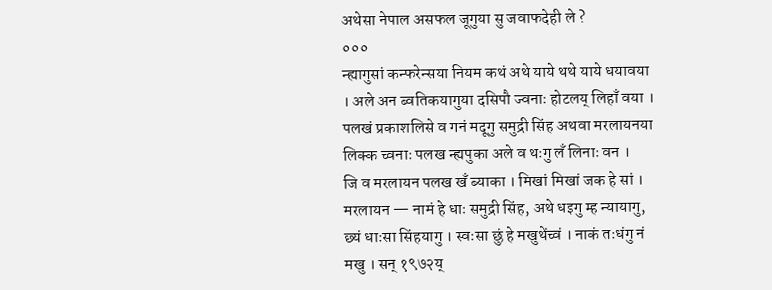अथेसा नेपाल असफल जूगुया सु जवाफदेही ले ?
०००
न्ह्यागुसां कन्फरेन्सया नियम कथं अथे याये थथे याये धयावया । अले अन ब्वतिकयागुया दसिपौ ज्वनाः होटलय् लिहाँ वया । पलखं प्रकाशलिसे व गनं मदूगु समुद्री सिंह अथवा मरलायनया लिक्क च्वनाः पलख न्ह्यपुका अले व थःगु लँ लिनाः वन ।
जि व मरलायन पलख खँ ब्याका । मिखां मिखां जक हे सां । मरलायन — नामं हे धाः समुद्री सिंह, अथे धइगु म्ह न्यायागु, छ्यं धाःसा सिंहयागु । स्वःसा छुं हे मखुथेंच्वं । नाकं तःधंगु नं मखु । सन् १९७२य्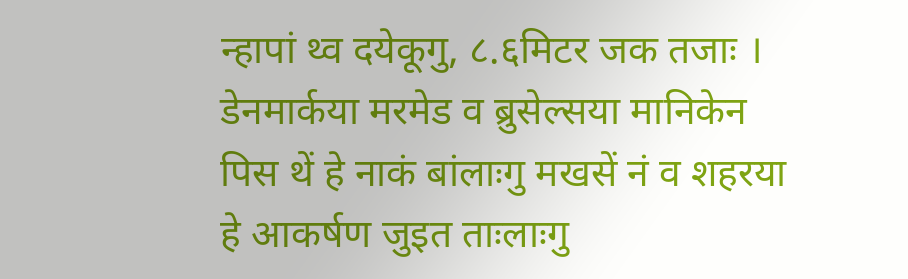न्हापां थ्व दयेकूगु, ८.६मिटर जक तजाः । डेनमार्कया मरमेड व ब्रुसेल्सया मानिकेन पिस थें हे नाकं बांलाःगु मखसें नं व शहरया हे आकर्षण जुइत ताःलाःगु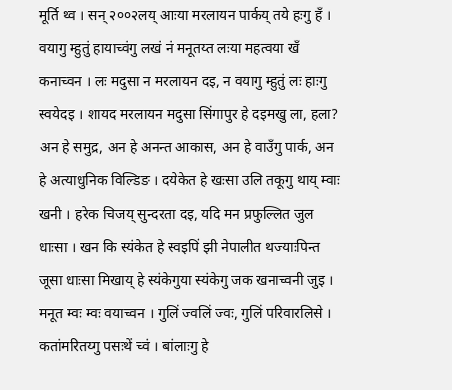मूर्ति थ्व । सन् २००२लय् आःया मरलायन पार्कय् तये हःगु हँ । वयागु म्हुतुं हायाच्वंगु लखं नं मनूतय्त लःया महत्वया खँ कनाच्वन । लः मदुसा न मरलायन दइ, न वयागु म्हुतुं लः हाःगु स्वयेदइ । शायद मरलायन मदुसा सिंगापुर हे दइमखु ला, हला?
अन हे समुद्र, अन हे अनन्त आकास, अन हे वाउँगु पार्क, अन हे अत्याधुनिक विल्डिङ । दयेकेत हे खःसा उलि तकूगु थाय् म्वाः खनी । हरेक चिजय् सुन्दरता दइ, यदि मन प्रफुल्लित जुल धाःसा । खन कि स्यंकेत हे स्वइपिं झी नेपालीत थज्याःपिन्त जूसा धाःसा मिखाय् हे स्यंकेगुया स्यंकेगु जक खनाच्वनी जुइ ।
मनूत म्वः म्वः वयाच्वन । गुलिं ज्वलिं ज्वः, गुलिं परिवारलिसे । कतांमरितय्गु पसःथें च्वं । बांलाःगु हे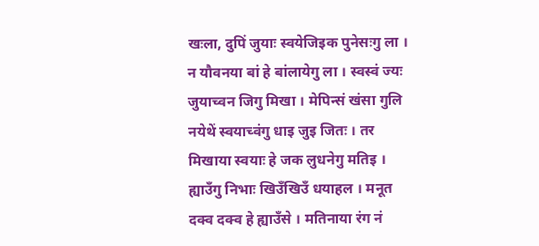खःला, दुपिं जुयाः स्वयेजिइक पुनेसःगु ला । न यौवनया बां हे बांलायेगु ला । स्वस्वं ज्यः जुयाच्वन जिगु मिखा । मेपिन्सं खंसा गुलि नयेथें स्वयाच्वंगु धाइ जुइ जितः । तर मिखाया स्वयाः हे जक लुधनेगु मतिइ ।
ह्याउँगु निभाः खिउँखिउँ धयाहल । मनूत दक्व दक्व हे ह्याउँसे । मतिनाया रंग नं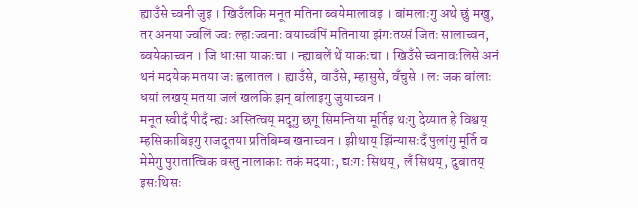ह्याउँसे च्वनी जुइ । खिउँलकि मनूत मतिना ब्वयेमालावइ । बांमलाःगु अथे छुं मखु, तर अनया ज्वलिं ज्वः ल्हाःज्वनाः वयाच्वंपिं मतिनाया झंगःतय्सं जितः सालाच्वन, ब्वयेकाच्वन । जि धाःसा याकःचा । न्ह्याबलें थें याकःचा । खिउँसे च्वनावःलिसे अनं थनं मदयेक मतया जः ह्वलातल । ह्याउँसे, वाउँसे, म्हासुसे, वँचुसे । लः जक बांलाः धयां लखय् मतया जलं खलकि झन् बांलाइगु जुयाच्वन ।
मनूत स्वीदँ पीदँ न्ह्यः अस्तित्वय् मदूगु छगू सिमन्तिया मूर्तिइ थःगु देय्यात हे विश्वय् म्हसिकाबिइगु राजदूतया प्रतिबिम्ब खनाच्वन । झीथाय् झिंन्यासःदँ पुलांगु मूर्ति व मेमेगु पुरातात्विक वस्तु नालाकाः तकं मदयाः, द्यःगः सिथय्, लँ सिथय्, दुबातय् इसःथिसः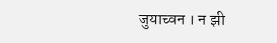जुयाच्वन । न झी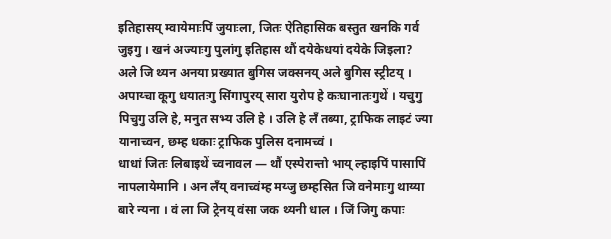इतिहासय् म्वायेमाःपिं जुयाःला, जितः ऐतिहासिक बस्तुत खनकि गर्व जुइगु । खनं अज्याःगु पुलांगु इतिहास थौं दयेकेधयां दयेके जिइला?
अले जि थ्यन अनया प्रख्यात बुगिस जक्सनय् अले बुगिस स्ट्रीटय् । अपाय्चा कूगु धयातःगु सिंगापुरय् सारा युरोप हे कःघानातःगुथें । यचुगु पिचुगु उलि हे, मनुत सभ्य उलि हे । उलि हे लँ तब्या, ट्राफिक लाइटं ज्या यानाच्वन, छम्ह धकाः ट्राफिक पुलिस दनामच्वं ।
धाधां जितः लिबाइथें च्वनावल — थौं एस्पेरान्तो भाय् ल्हाइपिं पासापिं नापलायेमानि । अन लँय् वनाच्वंम्ह मय्जु छम्हसित जि वनेमाःगु थाय्या बारे न्यना । वं ला जि ट्रेनय् वंसा जक थ्यनी धाल । जिं जिगु कपाः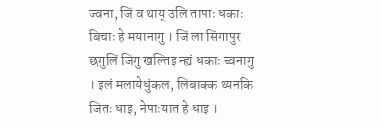ज्वना, जिं व थाय् उलि तापाः धकाः बिचाः हे मयानागु । जिं ला सिंगापुर छगुलिं जिगु खल्तिइ न्ह्यं धकाः च्वनागु । इलं मलायेधुंकल, लिबाक्क थ्यनकि जितः धाइ, नेपाःयात हे धाइ ।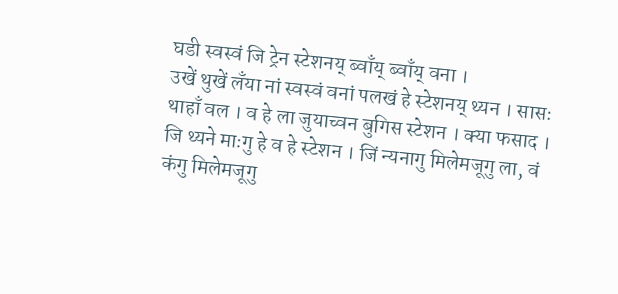घडी स्वस्वं जि ट्रेन स्टेशनय् ब्वाँय् ब्वाँय् वना ।
उखें थुखें लँया नां स्वस्वं वनां पलखं हे स्टेशनय् थ्यन । सासः थाहाँ वल । व हे ला जुयाच्वन बुगिस स्टेशन । क्या फसाद । जि थ्यने माःगु हे व हे स्टेशन । जिं न्यनागु मिलेमजूगु ला, वं कंगु मिलेमजूगु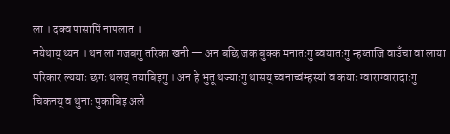ला । दक्व पासापिं नापलात ।
नयेथाय् थ्यन । थन ला गजबगु तरिका खनी — अन बछि जक बुक्क मनातःगु ब्वयातःगु न्हय्ताजि वाउँचा वा लाया परिकार ल्ययाः छगः थलय् तयाबिइगु । अन हे भुतू थज्याःगु थासय् च्वनाच्वंम्हस्यां व कयाः ग्वाराग्वारादाःगु चिकनय् व थुनाः पुकाबिइ अले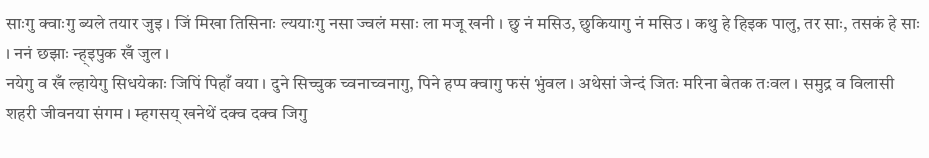साःगु क्वाःगु ब्यले तयार जुइ । जिं मिखा तिसिनाः ल्ययाःगु नसा ज्वलं मसाः ला मजू खनी । छु नं मसिउ, छुकियागु नं मसिउ । कथु हे हिइक पालु, तर साः, तसकं हे साः । ननं छझाः न्ह्इपुक खँ जुल ।
नयेगु व खँ ल्हायेगु सिधयेकाः जिपिं पिहाँ वया । दुने सिच्चुक च्वनाच्वनागु, पिने हप्प क्वागु फसं भुंवल । अथेसां जेन्दं जितः मरिना बेतक तःवल । समुद्र व विलासी शहरी जीवनया संगम । म्हगसय् खनेथें दक्व दक्व जिगु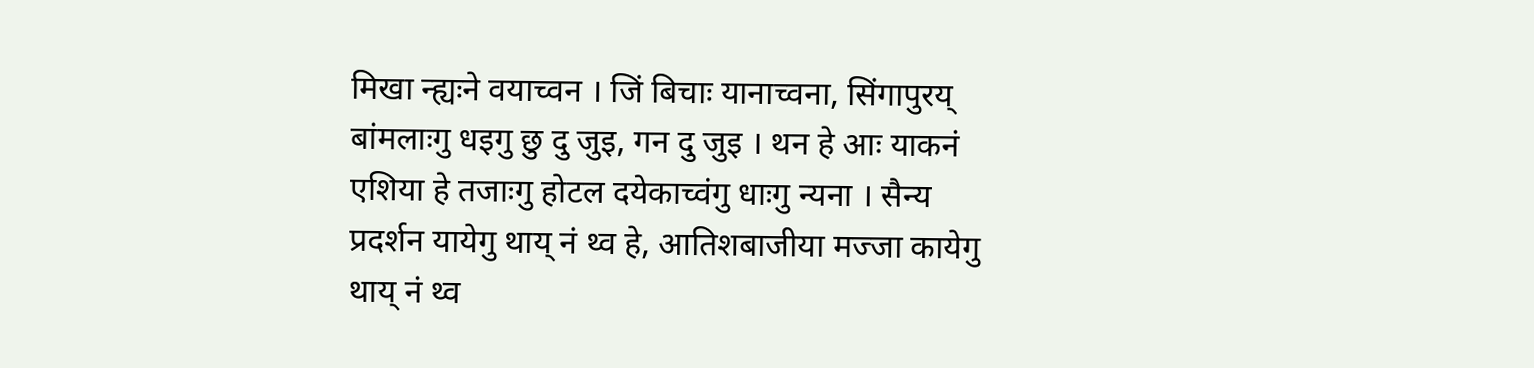मिखा न्ह्यःने वयाच्वन । जिं बिचाः यानाच्वना, सिंगापुरय् बांमलाःगु धइगु छु दु जुइ, गन दु जुइ । थन हे आः याकनं एशिया हे तजाःगु होटल दयेकाच्वंगु धाःगु न्यना । सैन्य प्रदर्शन यायेगु थाय् नं थ्व हे, आतिशबाजीया मज्जा कायेगु थाय् नं थ्व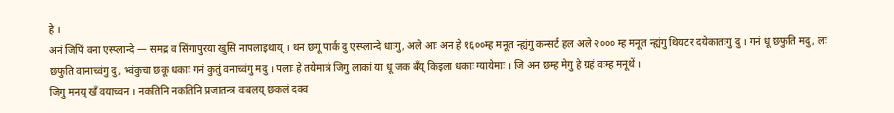हे ।
अनं जिपिं वना एस्प्लान्दे — समद्र व सिंगापुरया खुसि नापलाइथाय् । थन छगू पार्क दु एस्प्लान्दे धाःगु, अले आः अन हे १६००म्ह मनूत न्ह्यंगु कन्सर्ट हल अले २००० म्ह मनूत न्ह्यंगु थियटर दयेकातःगु दु । गनं धू छफुति मदु, लः छफुति वानाच्वंगु दु, भ्वंकुचा छकू धकाः गनं कुतुं वनाच्वंगु मदु । पलाः हे तयेमात्रं जिगु लाकां या धू जक बँय् किइला धकाः ग्यायेमाः । जि अन छम्ह मेगु हे ग्रहं वःम्ह मनूथें ।
जिगु मनय् खँ वयाच्वन । नकतिनि नकतिनि प्रजातन्त्र वःबलय् छकलं दक्व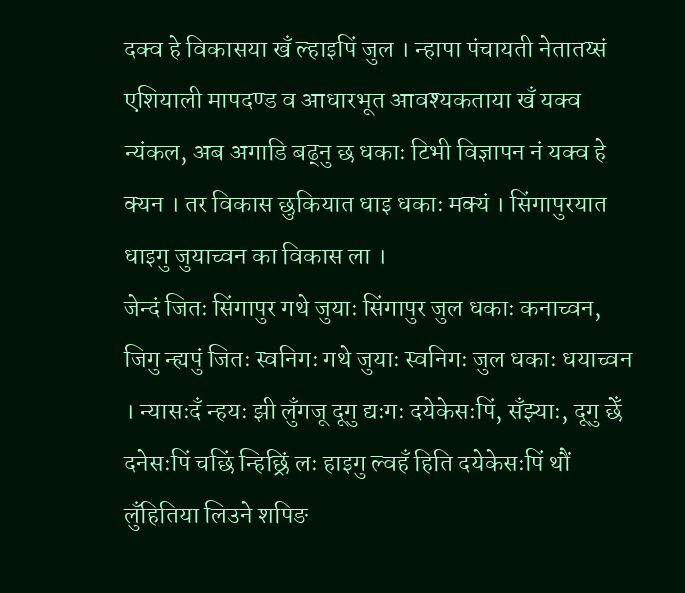दक्व हे विकासया खँ ल्हाइपिं जुल । न्हापा पंचायती नेतातय्सं एशियाली मापदण्ड व आधारभूत आवश्यकताया खँ यक्व न्यंकल, अब अगाडि बढ्नु छ धकाः टिभी विज्ञापन नं यक्व हे क्यन । तर विकास छुकियात धाइ धकाः मक्यं । सिंगापुरयात धाइगु जुयाच्वन का विकास ला ।
जेन्दं जितः सिंगापुर गथे जुयाः सिंगापुर जुल धकाः कनाच्वन, जिगु न्ह्यपुं जितः स्वनिगः गथे जुयाः स्वनिगः जुल धकाः धयाच्वन । न्यासःदँ न्हयः झी लुँगजू दूगु द्यःगः दयेकेसःपिं, सँझ्याः, दूगु छेँ दनेसःपिं चछिं न्हिछ्रिं लः हाइगु ल्वहँ हिति दयेकेसःपिं थौं लुँहितिया लिउने शपिङ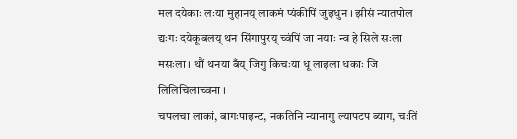मल दयेकाः लःया मुहानय् लाकमं प्यंकीपिं जुइधुन । झीसं न्यातपोल द्यःगः दयेकूबलय् थन सिंगापुरय् च्वंपिं जा नयाः न्व हे सिले सःला मसःला । थौं थनया बँय् जिगु किचःया धू लाइला धकाः जि लिलिचिलाच्वना ।
चपलचा लाकां, बागःपाइन्ट, नकतिनि न्यानागु ल्यापटप ब्याग, चःतिं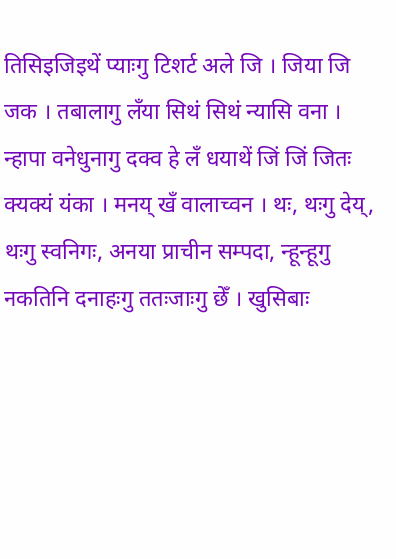तिसिइजिइथें प्याःगु टिशर्ट अले जि । जिया जि जक । तबालागु लँया सिथं सिथं न्यासि वना । न्हापा वनेधुनागु दक्व हे लँ धयाथें जिं जिं जितः क्यक्यं यंका । मनय् खँ वालाच्वन । थः, थःगु देय्, थःगु स्वनिगः, अनया प्राचीन सम्पदा, न्हून्हूगु नकतिनि दनाहःगु ततःजाःगु छेँ । खुसिबाः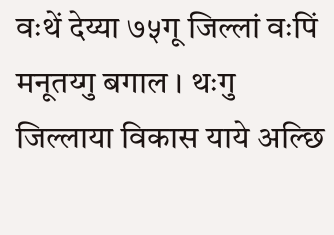वःथें देय्या ७५गू जिल्लां वःपिं मनूतय्गु बगाल । थःगु जिल्लाया विकास याये अल्छि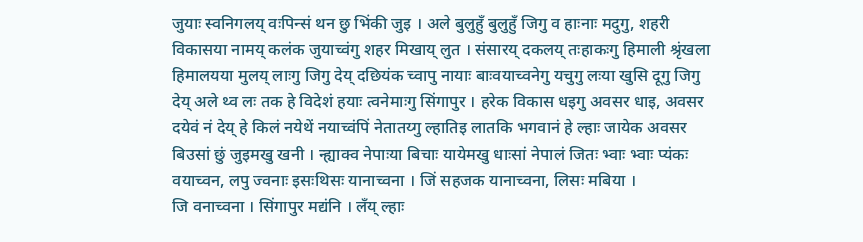जुयाः स्वनिगलय् वःपिन्सं थन छु भिंकी जुइ । अले बुलुहुँ बुलुहुँ जिगु व हाःनाः मदुगु, शहरी विकासया नामय् कलंक जुयाच्वंगु शहर मिखाय् लुत । संसारय् दकलय् तःहाकःगु हिमाली श्रृंखला हिमालयया मुलय् लाःगु जिगु देय् दछियंक च्वापु नायाः बाःवयाच्वनेगु यचुगु लःया खुसि दूगु जिगु देय् अले थ्व लः तक हे विदेशं हयाः त्वनेमाःगु सिंगापुर । हरेक विकास धइगु अवसर धाइ, अवसर दयेवं नं देय् हे किलं नयेथें नयाच्वंपिं नेतातय्गु ल्हातिइ लातकि भगवानं हे ल्हाः जायेक अवसर बिउसां छुं जुइमखु खनी । न्ह्याक्व नेपाःया बिचाः यायेमखु धाःसां नेपालं जितः भ्वाः भ्वाः प्यंकः वयाच्वन, लपु ज्वनाः इसःथिसः यानाच्वना । जिं सहजक यानाच्वना, लिसः मबिया ।
जि वनाच्वना । सिंगापुर मद्यंनि । लँय् ल्हाः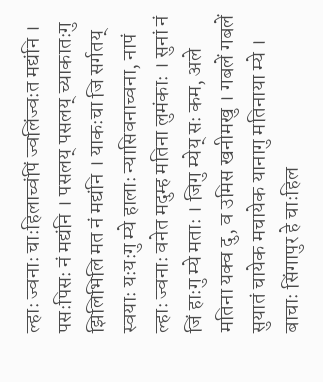ल्हाः ज्वनाः चाःहिलाच्वंपिं ज्वलिंज्वःत मद्यंनि । पसःपिसः नं मद्यंनि । पसलय् पसलय् च्याकातःगु झिलिभिलि मत नं मद्यंनि । याकःचा जि सर्गतय् स्वयाः यःयःगु म्ये हालाः न्यासिवनाच्वना, नापं ल्हाः ज्वनाः वनेत मदुम्ह मतिना लुमंकाः । सुनां नं जिं हाःगु म्ये मताः । जिगु म्येय् सः कम, अले मतिना यक्व दु, व उमिस खनीमखु । गबलें गबलें सुयातं चायेक मचायेक यानागु मतिनाया म्ये ।
बाचाः सिंगापुर हे चाःहिल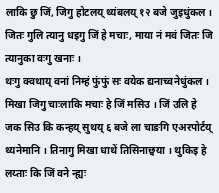लाकि छु जिं, जिगु होटलय् थ्यंबलय् १२ बजे जुइधुंकल । जितः गुलि त्यानु धइगु जिं हे मचाः, माया नं मवं जितः जि त्यानुका वःगु खनाः ।
थःगु क्वथाय् वनां निम्हं फुंफुं सः वयेक द्यनाच्वनेधुंकल । मिखा जिगु चाःलाकि मचाः हे जिं मसिउ । जिं उलि हे जक सिउ कि कन्हय् सुथय् ६ बजे ला चाङगि एअरपोर्टय् थ्यनेमानि । तिनागु मिखा धाथें तिसिनाछ्वया । थुकिइ हे लय्ताः कि जिं वने न्ह्यः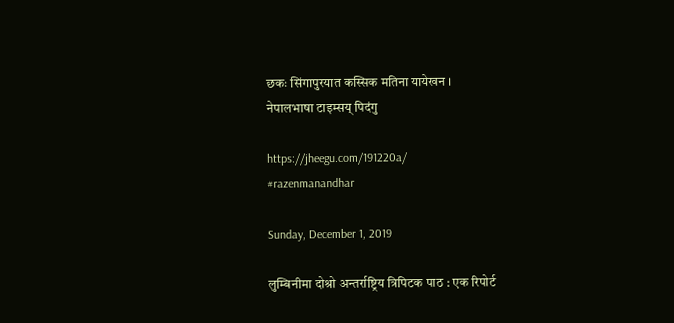छकः सिंगापुरयात कस्सिक मतिना यायेखन ।
नेपालभाषा टाइम्सय् पिदंगु

https://jheegu.com/191220a/
#razenmanandhar

Sunday, December 1, 2019

लुम्बिनीमा दोश्रो अन्तर्राष्ट्रिय त्रिपिटक पाठ : एक रिपोर्ट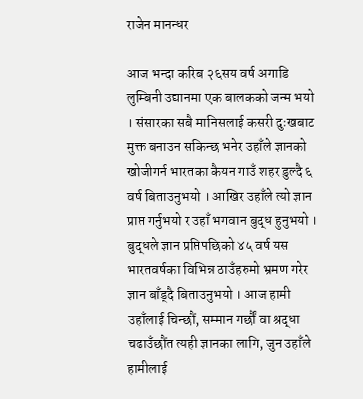राजेन मानन्धर

आज भन्दा करिब २६सय वर्ष अगाडि लुम्बिनी उद्यानमा एक बालकको जन्म भयो । संसारका सबै मानिसलाई कसरी दुःखबाट मुक्त बनाउन सकिन्छ भनेर उहाँले ज्ञानको खोजीगर्न भारतका कैयन गाउँ शहर डुल्दै ६ वर्ष बिताउनुभयो । आखिर उहाँले त्यो ज्ञान प्राप्त गर्नुभयो र उहाँ भगवान बुद्ध हुनुभयो । बुद्धले ज्ञान प्रप्तिपछिको ४५ वर्ष यस भारतवर्षका विभिन्न ठाउँहरुमो भ्रमण गरेर ज्ञान बाँड्दै बिताउनुभयो । आज हामी उहाँलाई चिन्छौं, सम्मान गर्छौं वा श्रद्धा चढाउँछौंत त्यही ज्ञानका लागि, जुन उहाँले हामीलाई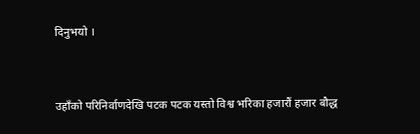दिनुभयो ।


उहाँको परिनिर्वाणदेखि पटक पटक यस्तो विश्व भरिका हजारौं हजार बौद्ध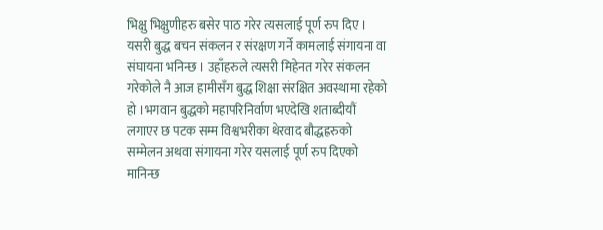भिक्षु भिक्षुणीहरु बसेर पाठ गरेर त्यसलाई पूर्ण रुप दिए । यसरी बुद्ध बचन संकलन र संरक्षण गर्ने कामलाई संगायना वा संघायना भनिन्छ । उहाँहरुले त्यसरी मिहेनत गरेर संकलन गरेकोले नै आज हामीसँग बुद्ध शिक्षा संरक्षित अवस्थामा रहेको हो ।भगवान बुद्धको महापरिनिर्वाण भएदेखि शताब्दीयौं लगाएर छ पटक सम्म विश्वभरीका थेरवाद बौद्धह्ररुको सम्मेलन अथवा संगायना गरेर यसलाई पूर्ण रुप दिएको मानिन्छ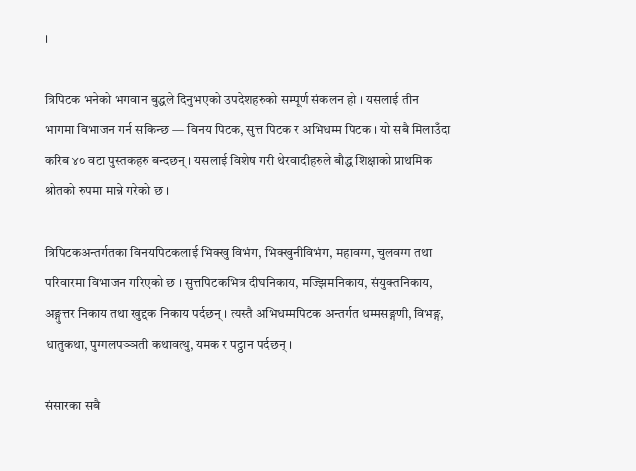।

त्रिपिटक भनेको भगवान बुद्धले दिनुभएको उपदेशहरुको सम्पूर्ण संकलन हो । यसलाई तीन भागमा विभाजन गर्न सकिन्छ — विनय पिटक, सुत्त पिटक र अभिधम्म पिटक । यो सबै मिलाउँदा करिब ४० वटा पुस्तकहरु बन्दछन् । यसलाई विशेष गरी थेरवादीहरुले बौद्ध शिक्षाको प्राथमिक श्रोतको रुपमा मान्ने गरेको छ ।

त्रिपिटकअन्तर्गतका विनयपिटकलाई भिक्खु विभंग, भिक्खुनीविभंग, महावग्ग, चुलवग्ग तथा परिवारमा विभाजन गरिएको छ । सुत्तपिटकभित्र दीघनिकाय, मज्झिमनिकाय, संयुक्तनिकाय, अङ्गुत्तर निकाय तथा खुद्दक निकाय पर्दछन् । त्यस्तै अभिधम्मपिटक अन्तर्गत धम्मसङ्गणी, विभङ्ग, धातुकथा, पुग्गलपञ्ञती कथावत्थु, यमक र पट्ठान पर्दछन् ।

संसारका सबै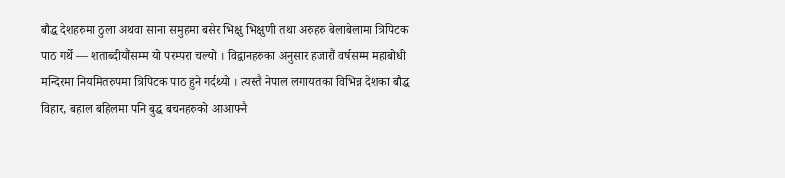बौद्ध देशहरुमा ठुला अथवा साना समुहमा बसेर भिक्षु भिक्षुणी तथा अरुहरु बेलाबेलामा त्रिपिटक पाठ गर्थे — शताब्दीयौंसम्म यो परम्परा चल्यो । विद्वानहरुका अनुसार हजारौं वर्षसम्म महाबोधी मन्दिरमा नियमितरुपमा त्रिपिटक पाठ हुने गर्दथ्यो । त्यस्तै नेपाल लगायतका विभिन्न देशका बौद्ध विहार, बहाल बहिलमा पनि बुद्ध बचनहरुको आआफ्नै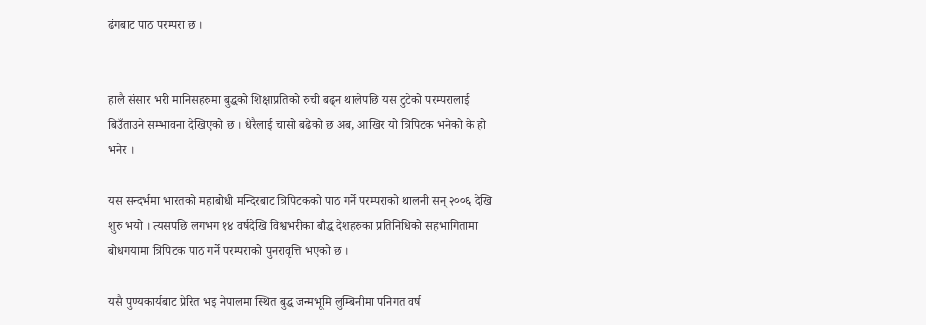ढंगबाट पाठ परम्परा छ ।


हालै संसार भरी मानिसहरुमा बुद्धको शिक्षाप्रतिको रुची बढ्न थालेपछि यस टुटेको परम्परालाई बिउँताउने सम्भावना देखिएको छ । धेरैलाई चासो बढेको छ अब, आखिर यो त्रिपिटक भनेको के हो भनेर ।

यस सन्दर्भमा भारतको महाबोधी मन्दिरबाट त्रिपिटकको पाठ गर्ने परम्पराको थालनी सन् २००६ देखि शुरु भयो । त्यसपछि लगभग १४ वर्षदेखि विश्वभरीका बौद्ध देशहरुका प्रतिनिधिको सहभागितामा बोधगयामा त्रिपिटक पाठ गर्ने परम्पराको पुनरावृत्ति भएको छ ।

यसै पुण्यकार्यबाट प्रेरित भइ नेपालमा स्थित बुद्ध जन्मभूमि लुम्बिनीमा पनिगत वर्ष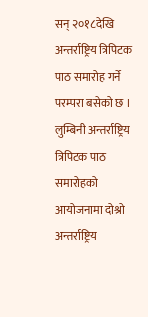सन् २०१८देखि अन्तर्राष्ट्रिय त्रिपिटक पाठ समारोह गर्ने परम्परा बसेको छ ।
लुम्बिनी अन्तर्राष्ट्रिय त्रिपिटक पाठ समारोहको आयोजनामा दोश्रो अन्तर्राष्ट्रिय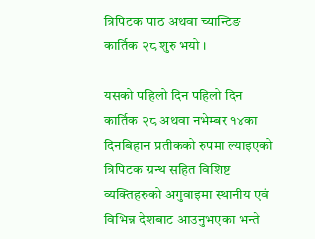त्रिपिटक पाठ अथवा च्यान्टिङ कार्तिक २८ शुरु भयो ।

यसको पहिलो दिन पहिलो दिन कार्तिक २८ अथवा नभेम्बर १४का दिनबिहान प्रतीकको रुपमा ल्याइएको त्रिपिटक ग्रन्थ सहित विशिष्ट व्यक्तिहरुको अगुवाइमा स्थानीय एवं विभिन्न देशबाट आउनुभएका भन्ते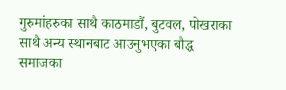गुरुमांहरुका साथै काठमाडौं, बुटवल, पोखराका साथै अन्य स्थानबाट आउनुभएका बौद्ध समाजका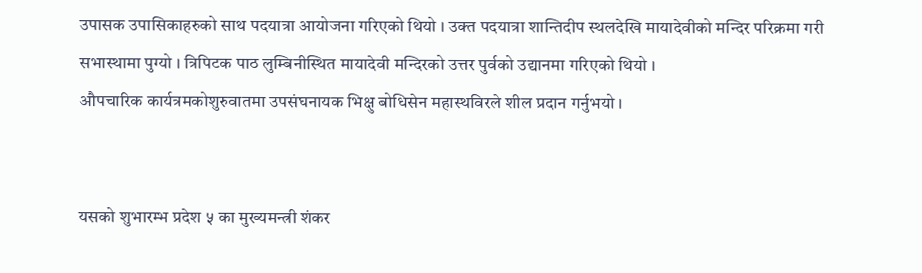उपासक उपासिकाहरुको साथ पदयात्रा आयोजना गरिएको थियो । उक्त पदयात्रा शान्तिदीप स्थलदेखि मायादेवीको मन्दिर परिक्रमा गरी सभास्थामा पुग्यो । त्रिपिटक पाठ लुम्बिनीस्थित मायादेवी मन्दिरको उत्तर पुर्वको उद्यानमा गरिएको थियो ।
औपचारिक कार्यत्रमकोशुरुवातमा उपसंघनायक भिक्षु बोधिसेन महास्थविरले शील प्रदान गर्नुभयो ।


यसको शुभारम्भ प्रदेश ५ का मुख्यमन्त्री शंकर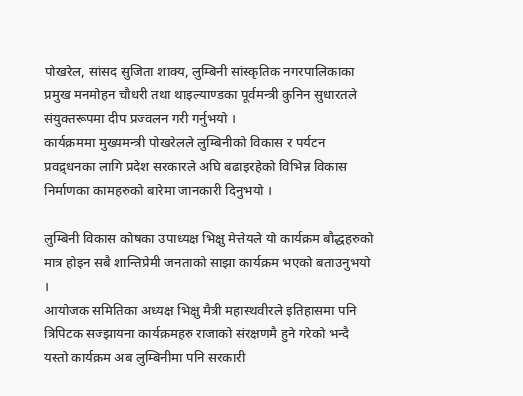पोखरेल, सांसद सुजिता शाक्य, लुम्बिनी सांस्कृतिक नगरपालिकाका प्रमुख मनमोहन चौधरी तथा थाइल्याण्डका पूर्वमन्त्री कुनिन सुधारतले संयुक्तरूपमा दीप प्रज्वलन गरी गर्नुभयो ।
कार्यक्रममा मुख्यमन्त्री पोखरेलले लुम्बिनीको विकास र पर्यटन प्रवद्र्धनका लागि प्रदेश सरकारले अघि बढाइरहेको विभिन्न विकास निर्माणका कामहरुको बारेमा जानकारी दिनुभयो ।

लुम्बिनी विकास कोषका उपाध्यक्ष भिक्षु मेत्तेयले यो कार्यक्रम बौद्धहरुको मात्र होइन सबै शान्तिप्रेमी जनताको साझा कार्यक्रम भएको बताउनुभयो ।
आयोजक समितिका अध्यक्ष भिक्षु मैत्री महास्थवीरले इतिहासमा पनि त्रिपिटक सज्झायना कार्यक्रमहरु राजाको संरक्षणमै हुने गरेको भन्दै यस्तो कार्यक्रम अब लुम्बिनीमा पनि सरकारी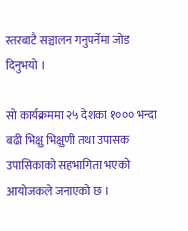स्तरबाटै सञ्चालन गनुपर्नेमा जोड दिनुभयो ।

सो कार्यक्रममा २५ देशका १००० भन्दा बढी भिक्षु भिक्षुणी तथा उपासक उपासिकाको सहभागिता भएको आयोजकले जनाएको छ ।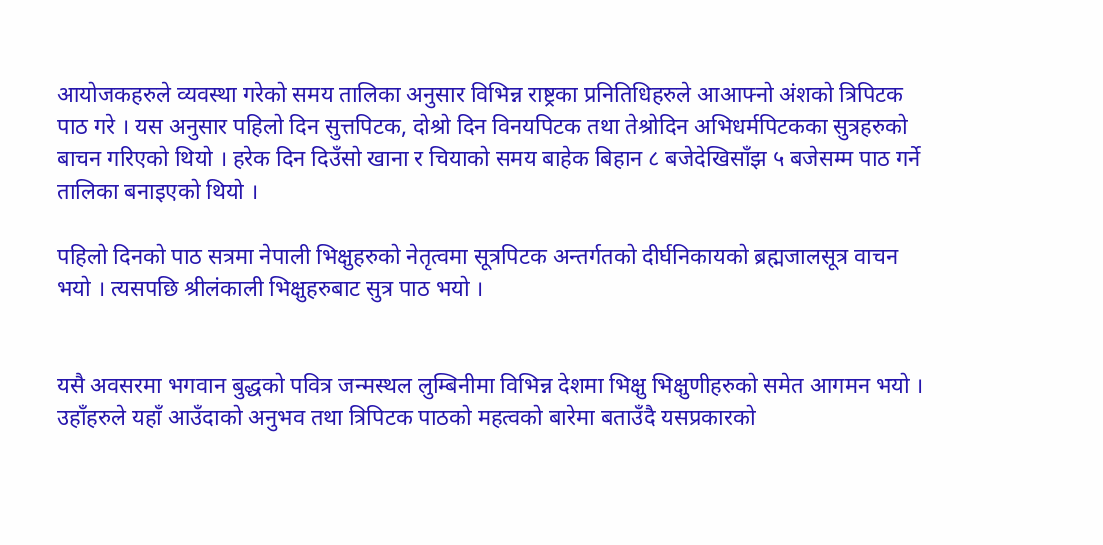आयोजकहरुले व्यवस्था गरेको समय तालिका अनुसार विभिन्न राष्ट्रका प्रनितिधिहरुले आआफ्नो अंशको त्रिपिटक पाठ गरे । यस अनुसार पहिलो दिन सुत्तपिटक, दोश्रो दिन विनयपिटक तथा तेश्रोदिन अभिधर्मपिटकका सुत्रहरुको बाचन गरिएको थियो । हरेक दिन दिउँसो खाना र चियाको समय बाहेक बिहान ८ बजेदेखिसाँझ ५ बजेसम्म पाठ गर्ने तालिका बनाइएको थियो ।

पहिलो दिनको पाठ सत्रमा नेपाली भिक्षुहरुको नेतृत्वमा सूत्रपिटक अन्तर्गतको दीर्घनिकायको ब्रह्मजालसूत्र वाचन भयो । त्यसपछि श्रीलंकाली भिक्षुहरुबाट सुत्र पाठ भयो ।


यसै अवसरमा भगवान बुद्धको पवित्र जन्मस्थल लुम्बिनीमा विभिन्न देशमा भिक्षु भिक्षुणीहरुको समेत आगमन भयो । उहाँहरुले यहाँ आउँदाको अनुभव तथा त्रिपिटक पाठको महत्वको बारेमा बताउँदै यसप्रकारको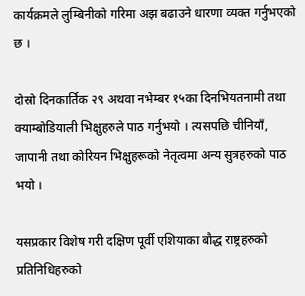कार्यक्रमले लुम्बिनीको गरिमा अझ बढाउने धारणा व्यक्त गर्नुभएको छ ।

दोस्रो दिनकार्तिक २९ अथवा नभेम्बर १५का दिनभियतनामी तथा क्याम्बोडियाली भिक्षुहरुले पाठ गर्नुभयो । त्यसपछि चीनियाँ, जापानी तथा कोरियन भिक्षुहरूको नेतृत्वमा अन्य सुत्रहरुको पाठ भयो ।

यसप्रकार विशेष गरी दक्षिण पूर्वी एशियाका बौद्ध राष्ट्रहरुको प्रतिनिधिहरुको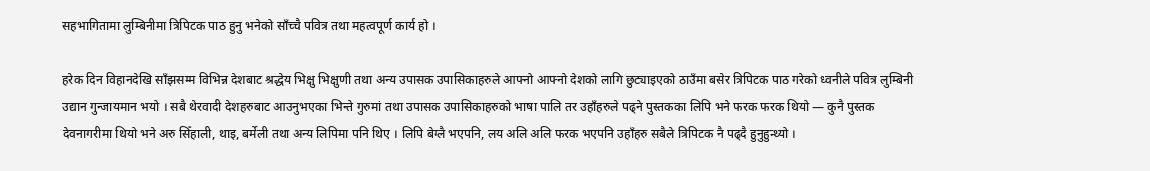सहभागितामा लुम्बिनीमा त्रिपिटक पाठ हुनु भनेको साँच्चै पवित्र तथा महत्वपूर्ण कार्य हो ।

हरेक दिन विहानदेखि साँझसम्म विभिन्न देशबाट श्रद्धेय भिक्षु भिक्षुणी तथा अन्य उपासक उपासिकाहरुले आफ्नो आफ्नो देशको लागि छुट्याइएको ठाउँमा बसेर त्रिपिटक पाठ गरेको ध्वनीले पवित्र लुम्बिनी उद्यान गुन्जायमान भयो । सबै थेरवादी देशहरुबाट आउनुभएका भिन्ते गुरुमां तथा उपासक उपासिकाहरुको भाषा पालि तर उहाँहरुले पढ्ने पुस्तकका लिपि भने फरक फरक थियो — कुनै पुस्तक देवनागरीमा थियो भने अरु सिँहाली, थाइ, बर्मेली तथा अन्य लिपिमा पनि थिए । लिपि बेग्लै भएपनि, लय अलि अलि फरक भएपनि उहाँहरु सबैले त्रिपिटक नै पढ्दै हुनुहुन्थ्यो ।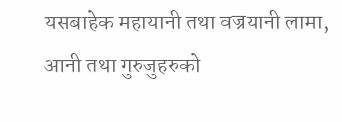यसबाहेक महायानी तथा वज्रयानी लामा, आनी तथा गुरुजुहरुको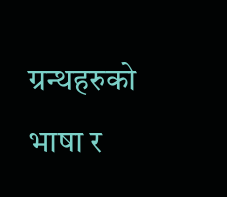ग्रन्थहरुको भाषा र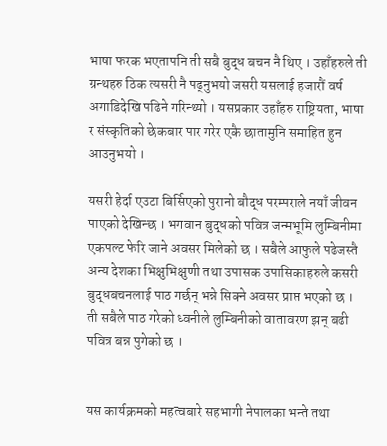भाषा फरक भएतापनि ती सबै बुद्ध बचन नै थिए । उहाँहरुले ती ग्रन्थहरु ठिक त्यसरी नै पढ्नुभयो जसरी यसलाई हजारौं वर्ष अगाडिदेखि पढिने गरिन्थ्यो । यसप्रकार उहाँहरु राष्ट्रियता, भाषा र संस्कृतिको छेकबार पार गरेर एकै छातामुनि समाहित हुन आउनुभयो ।

यसरी हेर्दा एउटा बिर्सिएको पुरानो बौद्ध परम्पराले नयाँ जीवन पाएको देखिन्छ । भगवान बुद्धको पवित्र जन्मभूमि लुम्बिनीमा एकपल्ट फेरि जाने अवसर मिलेको छ । सबैले आफुले पढेजस्तै अन्य देशका भिक्षुभिक्षुणी तथा उपासक उपासिकाहरुले कसरी बुद्धबचनलाई पाठ गर्छन् भन्ने सिक्ने अवसर प्राप्त भएको छ । ती सबैले पाठ गरेको ध्वनीले लुम्बिनीको वातावरण झन् बढी पवित्र बन्न पुगेको छ ।


यस कार्यक्रमको महत्वबारे सहभागी नेपालका भन्ते तथा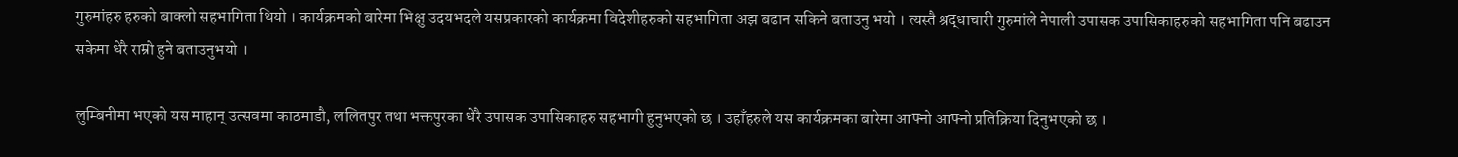गुरुमांहरु हरुको बाक्लो सहभागिता थियो । कार्यक्रमको बारेमा भिक्षु उदयभदले यसप्रकारको कार्यक्रमा विदेशीहरुको सहभागिता अझ बढान सकिने बताउनु भयो । त्यस्तै श्रद्धाचारी गुरुमांले नेपाली उपासक उपासिकाहरुको सहभागिता पनि बढाउन सकेमा धेरै राम्रो हुने बताउनुभयो ।

लुम्बिनीमा भएको यस माहान् उत्सवमा काठमाडौ, ललितपुर तथा भक्तपुरका धेरै उपासक उपासिकाहरु सहभागी हुनुभएको छ । उहाँहरुले यस कार्यक्रमका बारेमा आफ्नो आफ्नो प्रतिक्रिया दिनुभएको छ ।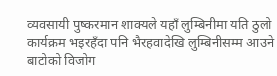व्यवसायी पुष्करमान शाक्यले यहाँ लुम्बिनीमा यति ठुलो कार्यक्रम भइरहँदा पनि भैरहवादेखि लुम्बिनीसम्म आउने बाटोको विजोग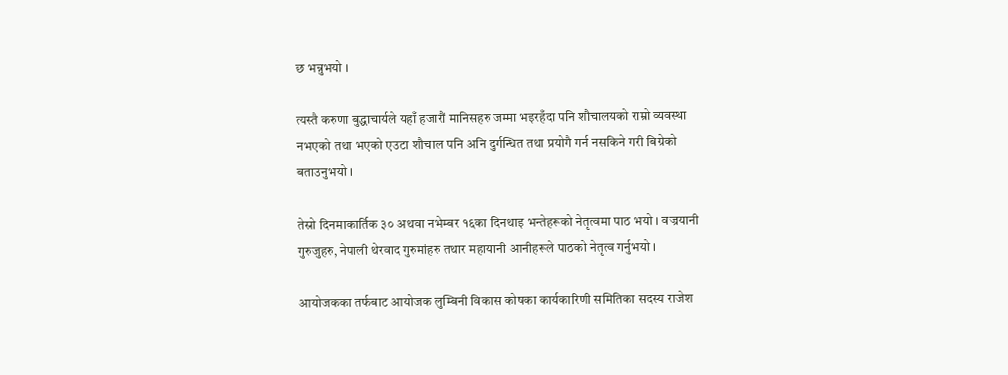छ भन्नुभयो ।

त्यस्तै करुणा बुद्धाचार्यले यहाँ हजारौं मानिसहरु जम्मा भइरहँदा पनि शौचालयको राम्रो व्यवस्था नभएको तथा भएको एउटा शौचाल पनि अनि दुर्गन्धित तथा प्रयोगै गर्न नसकिने गरी बिग्रेको बताउनुभयो ।

तेस्रो दिनमाकार्तिक ३० अथवा नभेम्बर १६का दिनथाइ भन्तेहरूको नेतृत्वमा पाठ भयो । वज्रयानी गुरुजुहरु, नेपाली थेरवाद गुरुमांहरु तथार महायानी आनीहरूले पाठको नेतृत्व गर्नुभयो ।

आयोजकका तर्फबाट आयोजक लुम्बिनी विकास कोषका कार्यकारिणी समितिका सदस्य राजेश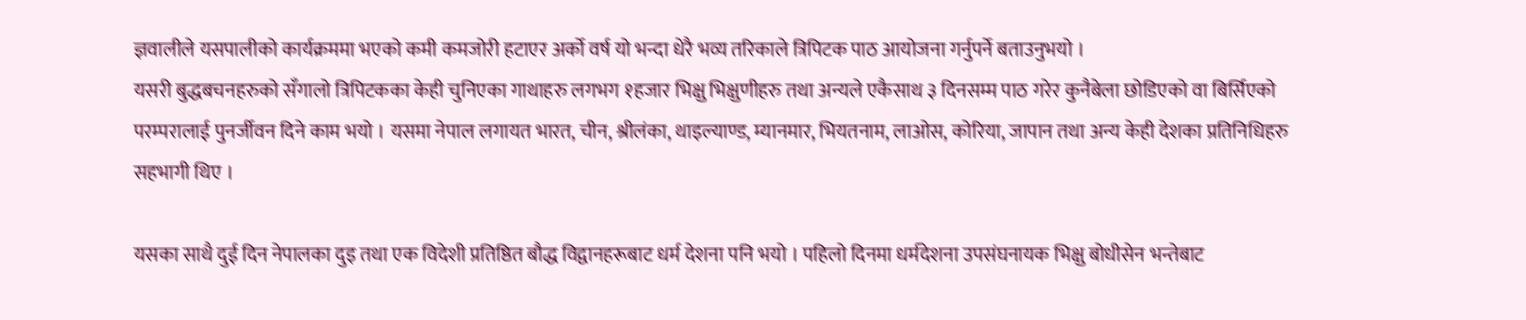ज्ञवालीले यसपालीको कार्यक्रममा भएको कमी कमजोरी हटाएर अर्को वर्ष यो भन्दा धेरै भव्य तरिकाले त्रिपिटक पाठ आयोजना गर्नुपर्ने बताउनुभयो ।
यसरी बुद्धबचनहरुको सँगालो त्रिपिटकका केही चुनिएका गाथाहरु लगभग १हजार भिक्षु भिक्षुणीहरु तथा अन्यले एकैसाथ ३ दिनसम्म पाठ गरेर कुनैबेला छोडिएको वा बिर्सिएको परम्परालाई पुनर्जीवन दिने काम भयो । यसमा नेपाल लगायत भारत, चीन, श्रीलंका, थाइल्याण्ड, म्यानमार, भियतनाम, लाओस, कोरिया, जापान तथा अन्य केही देशका प्रतिनिधिहरु सहभागी थिए ।

यसका साथै दुई दिन नेपालका दुइ तथा एक विदेशी प्रतिष्ठित बौद्ध विद्वानहरूबाट धर्म देशना पनि भयो । पहिलो दिनमा धर्मदेशना उपसंघनायक भिक्षु बोधीसेन भन्तेबाट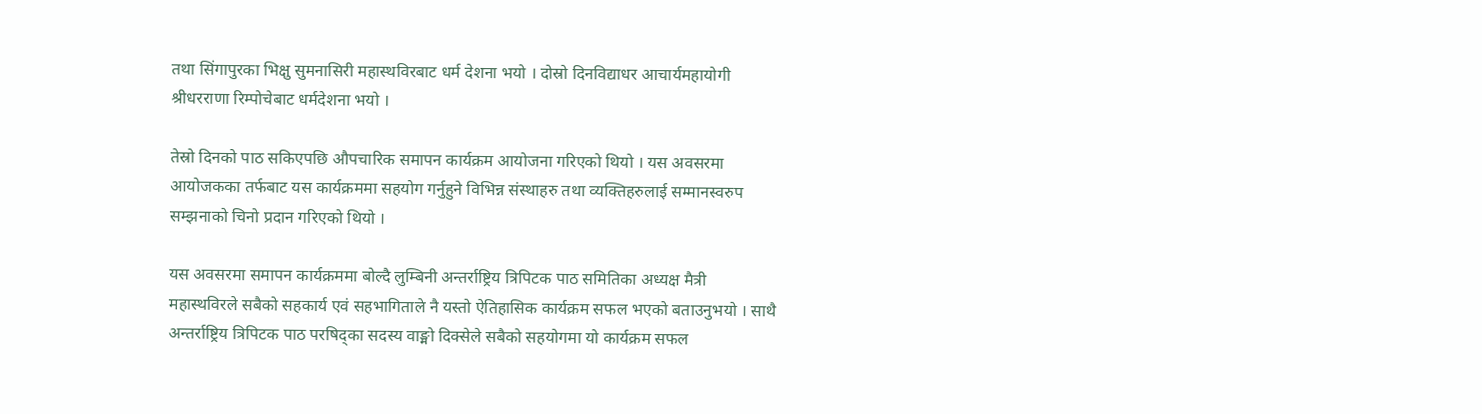तथा सिंगापुरका भिक्षु सुमनासिरी महास्थविरबाट धर्म देशना भयो । दोस्रो दिनविद्याधर आचार्यमहायोगी श्रीधरराणा रिम्पोचेबाट धर्मदेशना भयो ।

तेस्रो दिनको पाठ सकिएपछि औपचारिक समापन कार्यक्रम आयोजना गरिएको थियो । यस अवसरमा आयोजकका तर्फबाट यस कार्यक्रममा सहयोग गर्नुहुने विभिन्न संस्थाहरु तथा व्यक्तिहरुलाई सम्मानस्वरुप सम्झनाको चिनो प्रदान गरिएको थियो ।

यस अवसरमा समापन कार्यक्रममा बोल्दै लुम्बिनी अन्तर्राष्ट्रिय त्रिपिटक पाठ समितिका अध्यक्ष मैत्री महास्थविरले सबैको सहकार्य एवं सहभागिताले नै यस्तो ऐतिहासिक कार्यक्रम सफल भएको बताउनुभयो । साथै अन्तर्राष्ट्रिय त्रिपिटक पाठ परषिद्का सदस्य वाङ्मो दिक्सेले सबैको सहयोगमा यो कार्यक्रम सफल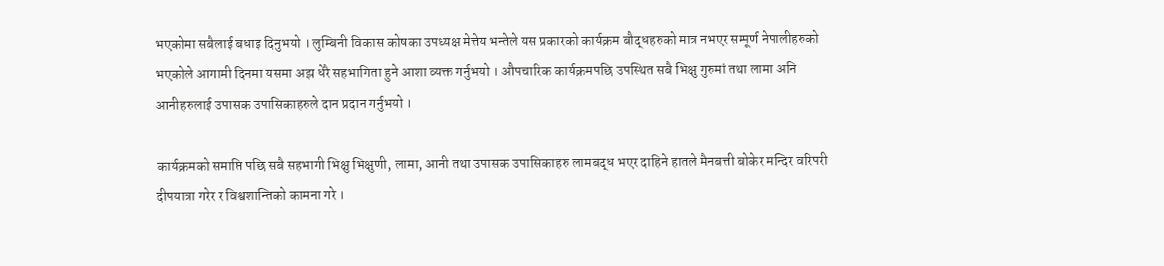भएकोमा सबैलाई बधाइ दिनुभयो । लुम्बिनी विकास कोषका उपध्यक्ष मेत्तेय भन्तेले यस प्रकारको कार्यक्रम बौद्धहरुको मात्र नभएर सम्पूर्ण नेपालीहरुको भएकोले आगामी दिनमा यसमा अझ धेरै सहभागिता हुने आशा व्यक्त गर्नुभयो । औपचारिक कार्यक्रमपछि उपस्थित सबै भिक्षु गुरुमां तथा लामा अनि आनीहरुलाई उपासक उपासिकाहरुले दान प्रदान गर्नुभयो ।

कार्यक्रमको समाप्ति पछि सबै सहभागी भिक्षु भिक्षुणी, लामा, आनी तथा उपासक उपासिकाहरु लामबद्ध भएर दाहिने हातले मैनबत्ती बोकेर मन्दिर वरिपरी दीपयात्रा गरेर र विश्वशान्तिको कामना गरे ।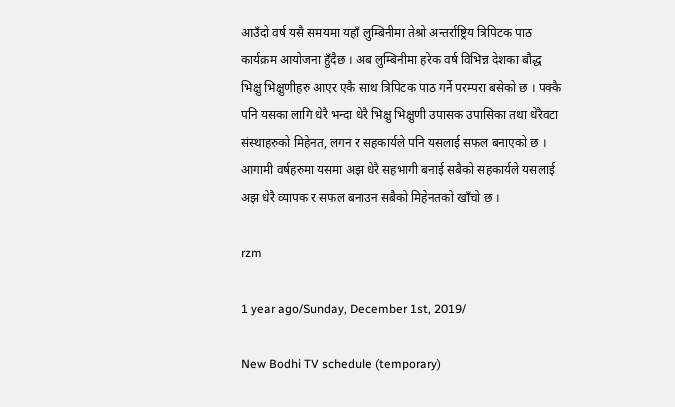आउँदो वर्ष यसै समयमा यहाँ लुम्बिनीमा तेश्रो अन्तर्राष्ट्रिय त्रिपिटक पाठ कार्यक्रम आयोजना हुँदैछ । अब लुम्बिनीमा हरेक वर्ष विभिन्न देशका बौद्ध भिक्षु भिक्षुणीहरु आएर एकै साथ त्रिपिटक पाठ गर्ने परम्परा बसेको छ । पक्कै पनि यसका लागि धेरै भन्दा धेरै भिक्षु भिक्षुणी उपासक उपासिका तथा धेरैवटा संस्थाहरुको मिहेनत, लगन र सहकार्यले पनि यसलाई सफल बनाएको छ । आगामी वर्षहरुमा यसमा अझ धेरै सहभागी बनाई सबैको सहकार्यले यसलाई अझ धेरै व्यापक र सफल बनाउन सबैको मिहेनतको खाँचो छ ।

rzm

1 year ago/Sunday, December 1st, 2019/

New Bodhi TV schedule (temporary)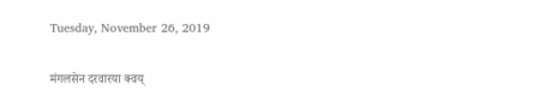Tuesday, November 26, 2019

मंगलसेन दरवारया क्वय्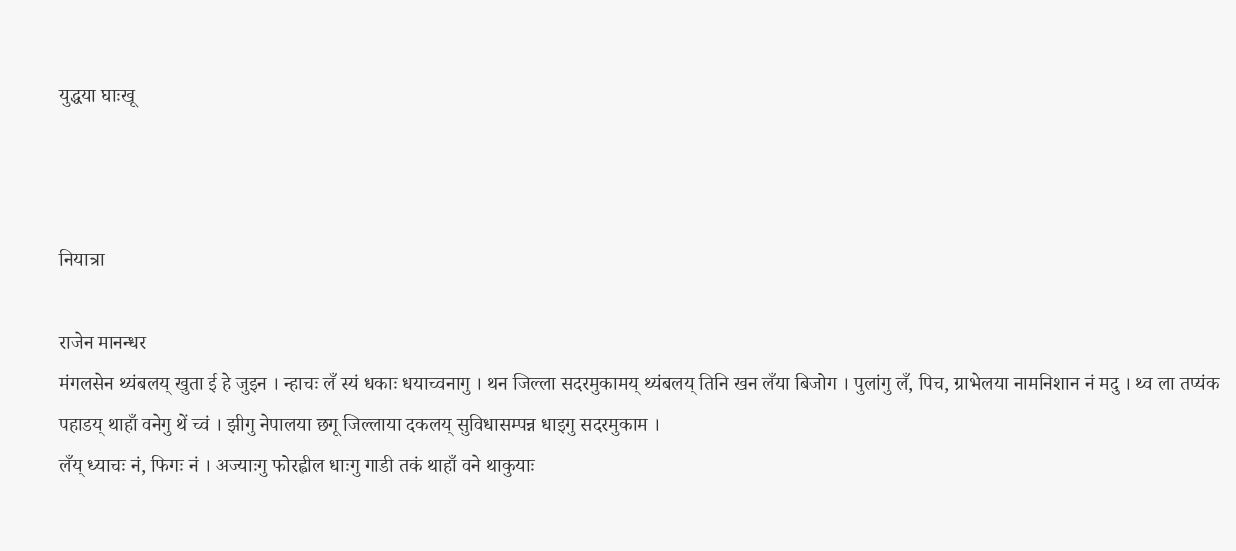युद्धया घाःखू



नियात्रा

राजेन मानन्धर
मंगलसेन थ्यंबलय् खुता ई हे जुइन । न्हाचः लँ स्यं धकाः धयाच्वनागु । थन जिल्ला सदरमुकामय् थ्यंबलय् तिनि खन लँया बिजोग । पुलांगु लँ, पिच, ग्राभेलया नामनिशान नं मदु । थ्व ला तप्यंक पहाडय् थाहाँ वनेगु थें च्वं । झीगु नेपालया छगू जिल्लाया दकलय् सुविधासम्पन्न धाइगु सदरमुकाम ।
लँय् ध्याचः नं, फिगः नं । अज्याःगु फोरह्वील धाःगु गाडी तकं थाहाँ वने थाकुयाः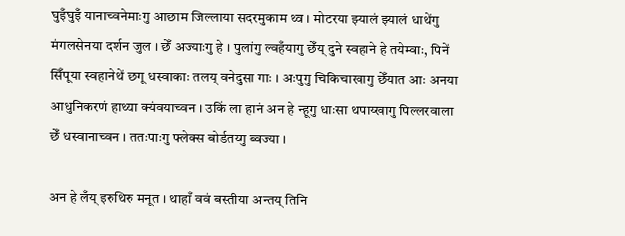घुइँघुइँ यानाच्वनेमाःगु आछाम जिल्लाया सदरमुकाम थ्व । मोटरया झ्यालं झ्यालं धाथेंगु मंगलसेनया दर्शन जुल । छेँ अज्याःगु हे । पुलांगु ल्वहँयागु छेँय् दुने स्वहाने हे तयेम्वाः, पिनें सिँपूया स्वहानेथें छगू धस्वाकाः तलय् वनेदुसा गाः । अःपुगु चिकिचाखागु छेँयात आः अनया आधुनिकरणं हाथ्या क्यंवयाच्वन । उकिं ला हानं अन हे न्हूगु धाःसा थपाय्खागु पिल्लरवाला छेँ धस्वानाच्वन । ततःपाःगु फ्लेक्स बोर्डतय्गु ब्वज्या ।

अन हे लँय् इरुथिरु मनूत । थाहाँ ववं बस्तीया अन्तय् तिनि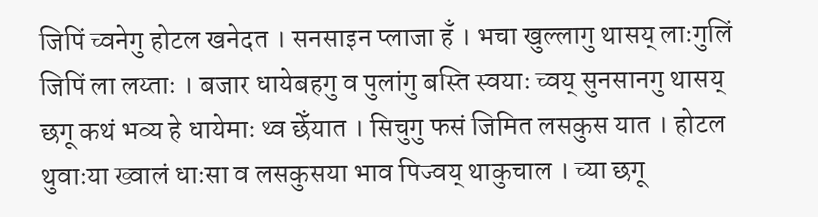जिपिं च्वनेगु होटल खनेदत । सनसाइन प्लाजा हँ । भचा खुल्लागु थासय् लाःगुलिं जिपिं ला लय्ताः । बजार धायेबहगु व पुलांगु बस्ति स्वयाः च्वय् सुनसानगु थासय् छगू कथं भव्य हे धायेमाः थ्व छेँयात । सिचुगु फसं जिमित लसकुस यात । होटल थुवाःया ख्वालं धाःसा व लसकुसया भाव पिज्वय् थाकुचाल । च्या छगू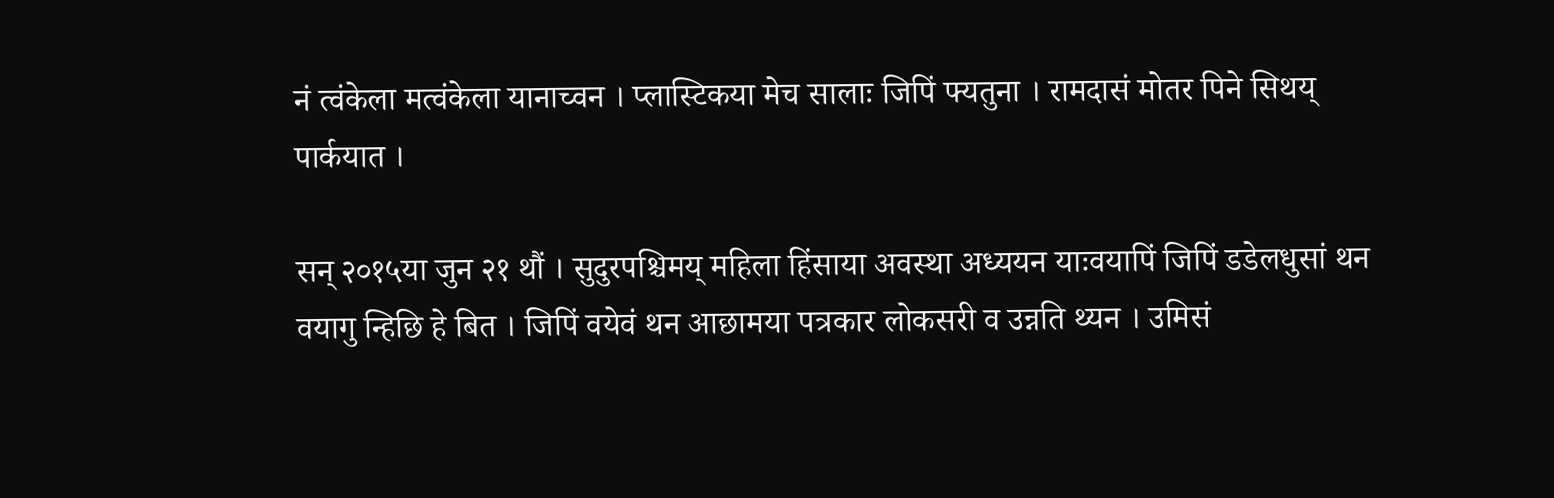नं त्वंकेला मत्वंकेला यानाच्वन । प्लास्टिकया मेच सालाः जिपिं फ्यतुना । रामदासं मोतर पिने सिथय् पार्कयात ।

सन् २०१५या जुन २१ थौं । सुदुरपश्चिमय् महिला हिंसाया अवस्था अध्ययन याःवयापिं जिपिं डडेलधुसां थन वयागु न्हिछि हे बित । जिपिं वयेवं थन आछामया पत्रकार लोकसरी व उन्नति थ्यन । उमिसं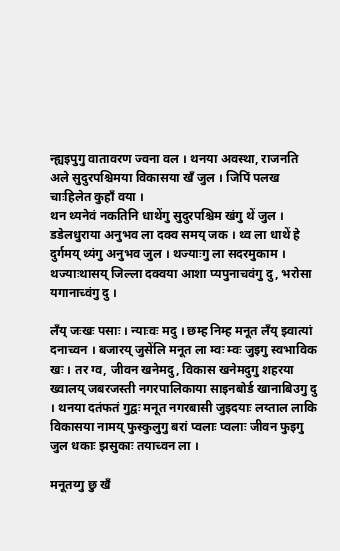न्ह्यइपुगु वातावरण ज्वना वल । थनया अवस्था, राजनति अले सुदुरपश्चिमया विकासया खँ जुल । जिपिं पलख चाःहिलेत कुहाँ वया ।
थन थ्यनेवं नकतिनि धाथेंगु सुदुरपश्चिम खंगु थें जुल । डडेलधुराया अनुभव ला दक्व समय् जक । थ्व ला धाथें हे दुर्गमय् थ्यंगु अनुभव जुल । थज्याःगु ला सदरमुकाम । थज्याःथासय् जिल्ला दक्वया आशा प्यपुनाचवंगु दु, भरोसा यगानाच्वंगु दु ।

लँय् जःखः पसाः । न्याःवः मदु । छम्ह निम्ह मनूत लँय् झ्वात्यां दनाच्वन । बजारय् जुसेंलि मनूत ला म्वः म्वः जुइगु स्वभाविक खः । तर ग्व, जीवन खनेमदु, विकास खनेमदुगु शहरया ख्वालय् जबरजस्ती नगरपालिकाया साइनबोर्ड खानाबिउगु दु । थनया दतंफतं गुद्वः मनूत नगरबासी जुइदयाः लय्ताल लाकि विकासया नामय् फुस्कुलुगु बरां प्वलाः प्वलाः जीवन फुइगु जुल धकाः झसुकाः तयाच्वन ला ।

मनूतय्गु छु खँ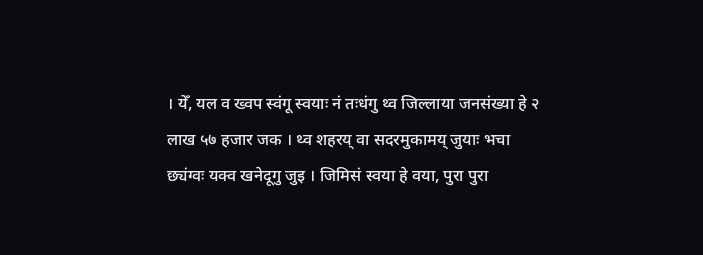। येँ, यल व ख्वप स्वंगू स्वयाः नं तःधंगु थ्व जिल्लाया जनसंख्या हे २ लाख ५७ हजार जक । थ्व शहरय् वा सदरमुकामय् जुयाः भचा छ्यंग्वः यक्व खनेदूगु जुइ । जिमिसं स्वया हे वया, पुरा पुरा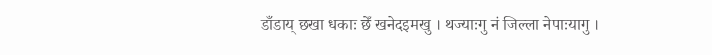डाँडाय् छखा धकाः छेँ खनेदइमखु । थज्याःगु नं जिल्ला नेपाःयागु ।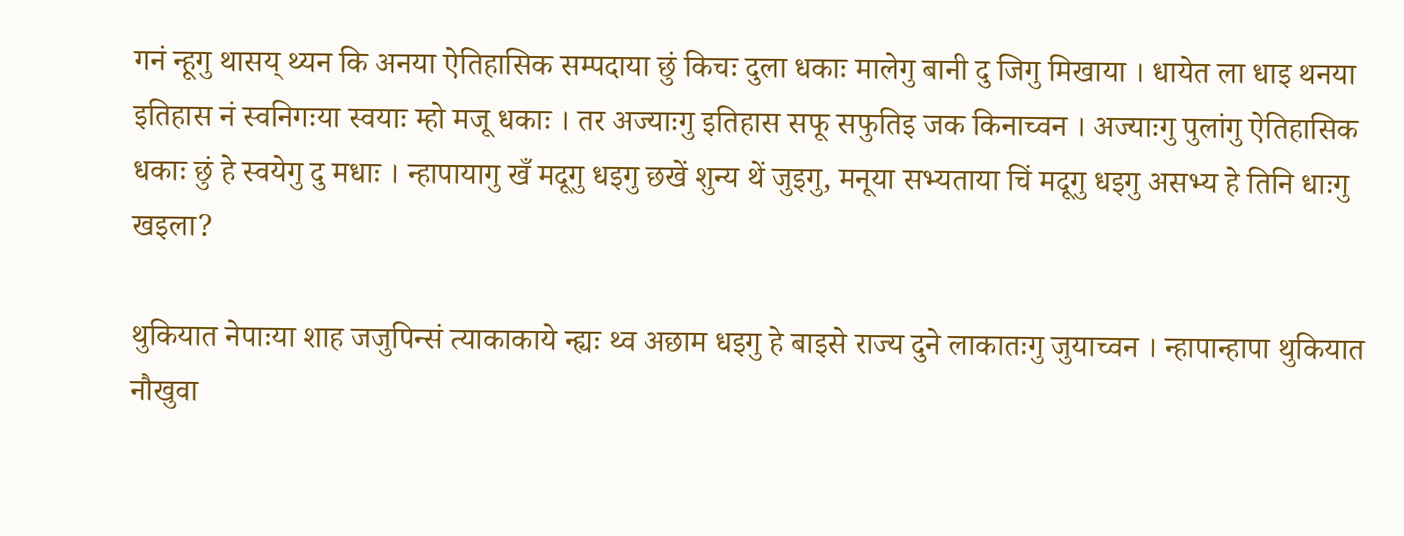गनं न्हूगु थासय् थ्यन कि अनया ऐतिहासिक सम्पदाया छुं किचः दुला धकाः मालेगु बानी दु जिगु मिखाया । धायेत ला धाइ थनया इतिहास नं स्वनिगःया स्वयाः म्हो मजू धकाः । तर अज्याःगु इतिहास सफू सफुतिइ जक किनाच्वन । अज्याःगु पुलांगु ऐतिहासिक धकाः छुं हे स्वयेगु दु मधाः । न्हापायागु खँ मदूगु धइगु छखें शुन्य थें जुइगु, मनूया सभ्यताया चिं मदूगु धइगु असभ्य हे तिनि धाःगु खइला?

थुकियात नेपाःया शाह जजुपिन्सं त्याकाकाये न्ह्यः थ्व अछाम धइगु हे बाइसे राज्य दुने लाकातःगु जुयाच्वन । न्हापान्हापा थुकियात नौखुवा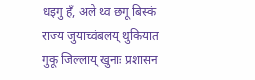धइगु हँ, अले थ्व छगू बिस्कं राज्य जुयाच्वंबलय् थुकियात गुकू जिल्लाय् खुनाः प्रशासन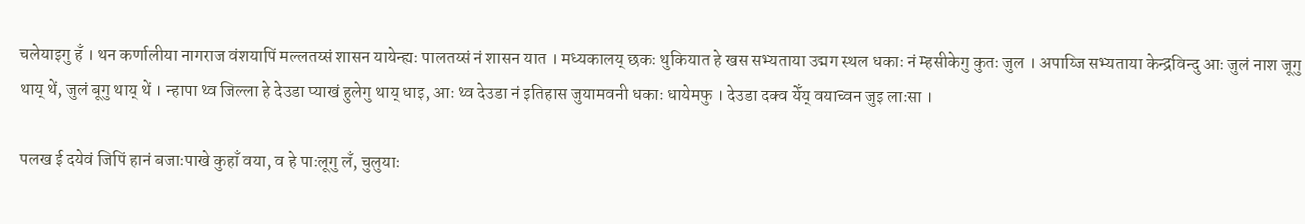चलेयाइगु हँ । थन कर्णालीया नागराज वंशयापिं मल्लतय्सं शासन यायेन्ह्यः पालतय्सं नं शासन यात । मध्यकालय् छकः थुकियात हे खस सभ्यताया उद्मग स्थल धकाः नं म्हसीकेगु कुतः जुल । अपाय्जि सभ्यताया केन्द्रविन्दु आः जुलं नाश जूगु थाय् थें, जुलं बूगु थाय् थें । न्हापा थ्व जिल्ला हे देउडा प्याखं हुलेगु थाय् धाइ, आः थ्व देउडा नं इतिहास जुयामवनी धकाः धायेमफु । देउडा दक्व येँय् वयाच्वन जुइ लाःसा ।

पलख ई दयेवं जिपिं हानं बजाःपाखे कुहाँ वया, व हे पाःलूगु लँ, चुलुयाः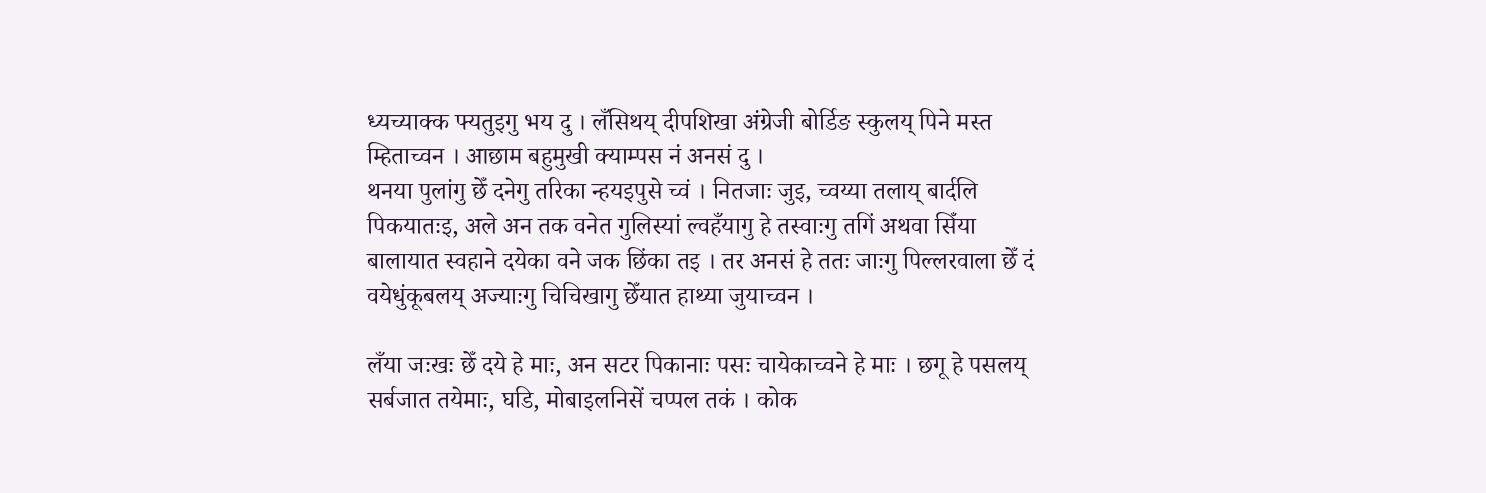ध्यच्याक्क फ्यतुइगु भय दु । लँसिथय् दीपशिखा अंग्रेजी बोर्डिङ स्कुलय् पिने मस्त म्हिताच्वन । आछाम बहुमुखी क्याम्पस नं अनसं दु ।
थनया पुलांगु छेँ दनेगु तरिका न्हयइपुसे च्वं । नितजाः जुइ, च्वय्या तलाय् बार्दलि पिकयातःइ, अले अन तक वनेत गुलिस्यां ल्वहँयागु हे तस्वाःगु तगिं अथवा सिँया बालायात स्वहाने दयेका वने जक छिंका तइ । तर अनसं हे ततः जाःगु पिल्लरवाला छेँ दं वयेधुंकूबलय् अज्याःगु चिचिखागु छेँयात हाथ्या जुयाच्वन ।

लँया जःखः छेँ दये हे माः, अन सटर पिकानाः पसः चायेकाच्वने हे माः । छगू हे पसलय् सर्बजात तयेमाः, घडि, मोबाइलनिसें चप्पल तकं । कोक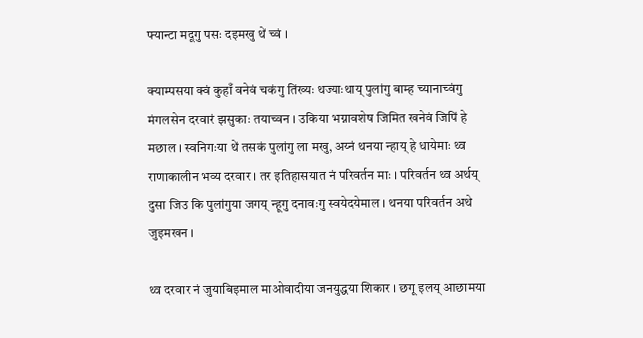फ्यान्टा मदूगु पसः दइमखु थें च्वं ।

क्याम्पसया क्वं कुहाँ वनेवं चकंगु तिंख्यः थज्याःथाय् पुलांगु बाम्ह च्यानाच्वंगु मंगलसेन दरवारं झसुकाः तयाच्वन । उकिया भग्नावशेष जिमित खनेवं जिपिं हे मछाल । स्वनिगःया थें तसकं पुलांगु ला मखु, अय्नं थनया न्हाय् हे धायेमाः थ्व राणाकालीन भव्य दरवार । तर इतिहासयात नं परिवर्तन माः । परिवर्तन थ्व अर्थय् दुसा जिउ कि पुलांगुया जगय् न्हूगु दनावःगु स्वयेदयेमाल । थनया परिवर्तन अथे जुइमखन ।

थ्व दरवार नं जुयाबिइमाल माओवादीया जनयुद्धया शिकार । छगू इलय् आछामया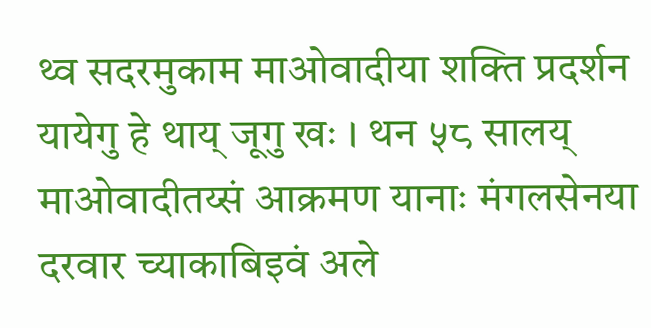थ्व सदरमुकाम माओवादीया शक्ति प्रदर्शन यायेगु हे थाय् जूगु खः । थन ५८ सालय् माओवादीतय्सं आक्रमण यानाः मंगलसेनया दरवार च्याकाबिइवं अले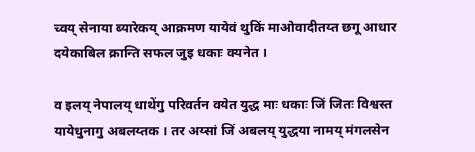च्वय् सेनाया ब्यारेकय् आक्रमण यायेवं थुकिं माओवादीतय्त छगू आधार दयेकाबिल क्रान्ति सफल जुइ धकाः क्यनेत ।

व इलय् नेपालय् धाथेंगु परिवर्तन वयेत युद्ध माः धकाः जिं जितः विश्वस्त यायेधुनागु अबलय्तक । तर अय्सां जिं अबलय् युद्धया नामय् मंगलसेन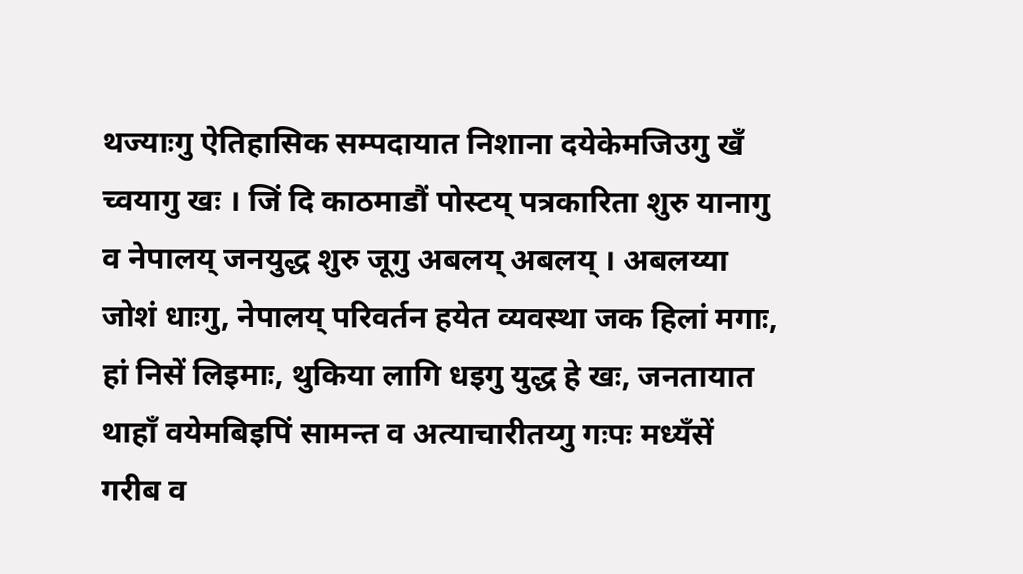थज्याःगु ऐतिहासिक सम्पदायात निशाना दयेकेमजिउगु खँ च्वयागु खः । जिं दि काठमाडौं पोस्टय् पत्रकारिता शुरु यानागु व नेपालय् जनयुद्ध शुरु जूगु अबलय् अबलय् । अबलय्या जोशं धाःगु, नेपालय् परिवर्तन हयेत व्यवस्था जक हिलां मगाः, हां निसें लिइमाः, थुकिया लागि धइगु युद्ध हे खः, जनतायात थाहाँ वयेमबिइपिं सामन्त व अत्याचारीतय्गु गःपः मध्यँसें गरीब व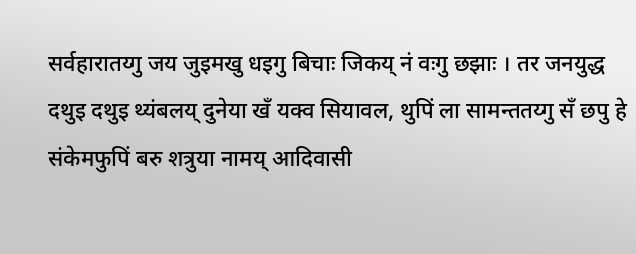सर्वहारातय्गु जय जुइमखु धइगु बिचाः जिकय् नं वःगु छझाः । तर जनयुद्ध दथुइ दथुइ थ्यंबलय् दुनेया खँ यक्व सियावल, थुपिं ला सामन्ततय्गु सँ छपु हे संकेमफुपिं बरु शत्रुया नामय् आदिवासी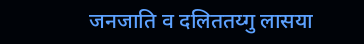जनजाति व दलिततय्गु लासया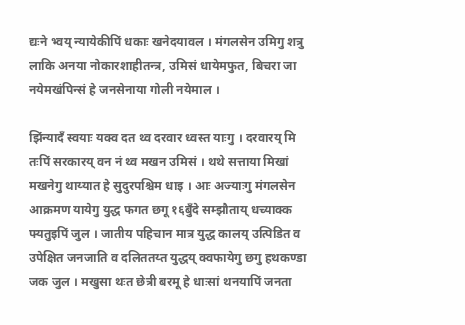द्यःने भ्वय् न्यायेकीपिं धकाः खनेदयावल । मंगलसेन उमिगु शत्रु लाकि अनया नोकारशाहीतन्त्र, उमिसं धायेमफुत, बिचरा जा नयेमखंपिन्सं हे जनसेनाया गोली नयेमाल ।

झिंन्यादँ स्वयाः यक्व दत थ्व दरवार ध्वस्त याःगु । दरवारय् मि तःपिं सरकारय् वन नं थ्व मखन उमिसं । थथे सत्ताया मिखां मखनेगु थाय्यात हे सुदुरपश्चिम धाइ । आः अज्याःगु मंगलसेन आक्रमण यायेगु युद्ध फगत छगू १६बुँदे सम्झौताय् धच्याक्क फ्यतुइपिं जुल । जातीय पहिचान मात्र युद्ध कालय् उत्पिडित व उपेक्षित जनजाति व दलिततय्त युद्धय् क्वफायेगु छगु हथकण्डा जक जुल । मखुसा थःत छेत्री बरमू हे धाःसां थनयापिं जनता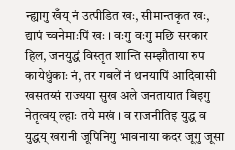न्ह्यागु खँय् नं उत्पीडित खः, सीमान्तकृत खः, द्यापं च्वनेमाःपिं खः । वःगु वःगु मछि सरकार हिल, जनयुद्धं विस्तृत शान्ति सम्झौताया रुप कायेधुंकाः नं, तर गबलें नं थनयापिं आदिवासी खसतय्सं राज्यया सुख अले जनतायात बिइगु नेतृत्वय् ल्हाः तये मखं । व राजनीतिइ युद्ध व युद्धय् खरानी जूपिनिगु भावनाया कदर जूगु जूसा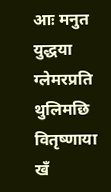आः मनुत युद्धया ग्लेमरप्रति थुलिमछि वितृष्णाया खँ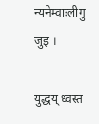न्यनेम्वाःलीगु जुइ ।

युद्धय् ध्वस्त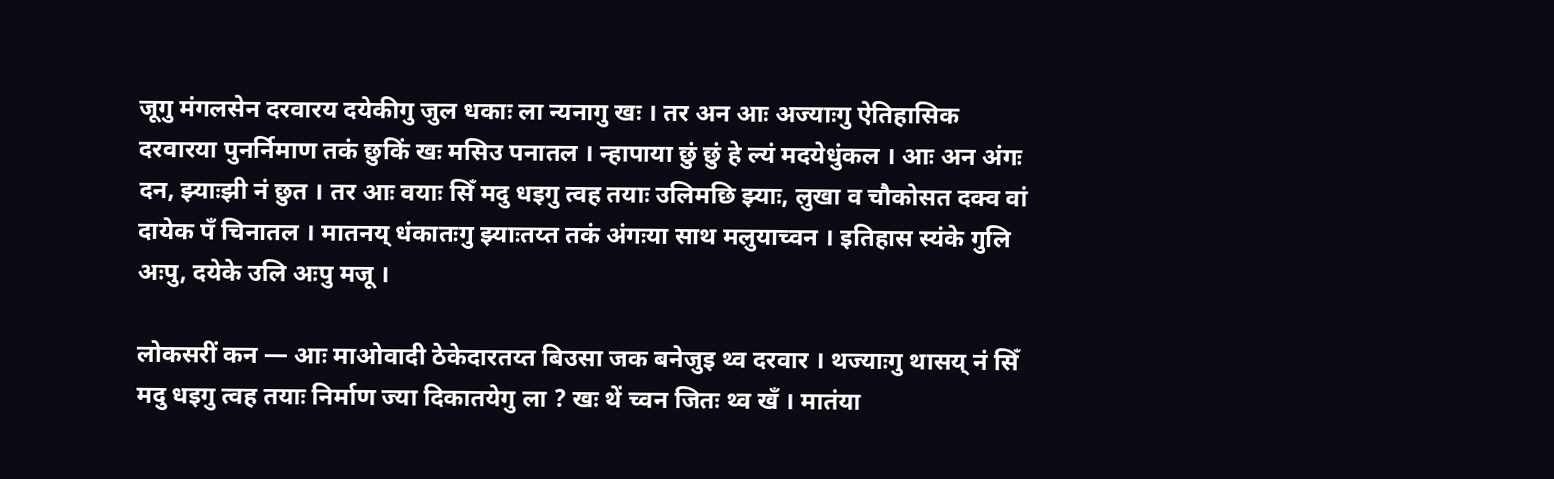जूगु मंगलसेन दरवारय दयेकीगु जुल धकाः ला न्यनागु खः । तर अन आः अज्याःगु ऐतिहासिक दरवारया पुनर्निमाण तकं छुकिं खः मसिउ पनातल । न्हापाया छुं छुं हे ल्यं मदयेधुंकल । आः अन अंगः दन, झ्याःझी नं छुत । तर आः वयाः सिँ मदु धइगु त्वह तयाः उलिमछि झ्याः, लुखा व चौकोसत दक्व वां दायेक पँ चिनातल । मातनय् धंकातःगु झ्याःतय्त तकं अंगःया साथ मलुयाच्वन । इतिहास स्यंके गुलि अःपु, दयेके उलि अःपु मजू ।

लोकसरीं कन — आः माओवादी ठेकेदारतय्त बिउसा जक बनेजुइ थ्व दरवार । थज्याःगु थासय् नं सिँ मदु धइगु त्वह तयाः निर्माण ज्या दिकातयेगु ला ? खः थें च्वन जितः थ्व खँ । मातंया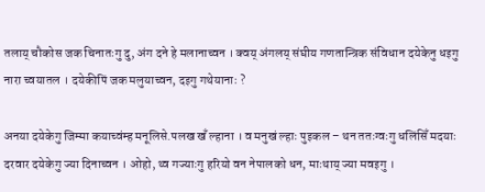तलाय् चौकोस जक चिनातःगु दु, अंग दने हे मलानाच्वन । क्वय् अंगलय् संघीय गणतान्त्रिक संविधान दयेकेनु धइगु नारा च्वयातल । दयेकीपिं जक मलुयाच्वन, दइगु गथेयानाः ?

अनया दयेकेगु जिम्मा कयाच्वंम्ह मनूलिसे.पलख खँ ल्हाना । व मनुखं ल्हाः पुइकल – थन ततःग्वःगु धलिंसिँ मदयाः दरवार दयेकेगु ज्या दिनाच्वन । ओहो, थ्व गज्याःगु हरियो वन नेपालको धन, माःथाय् ज्या मवइगु ।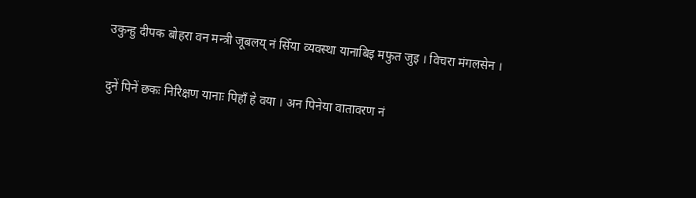उकुन्हु दीपक बोहरा वन मन्त्री जूबलय् नं सिँया व्यवस्था यानाबिइ मफुत जुइ । विचरा मंगलसेन ।

दुनें पिनें छकः निरिक्षण यानाः पिहाँ हे वया । अन पिनेया वातावरण नं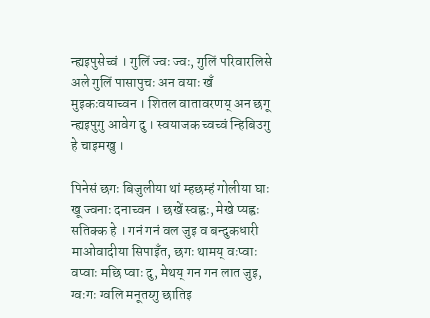न्ह्यइपुसेच्वं । गुलिं ज्वः ज्वः, गुलिं परिवारलिसे अले गुलिं पासापुचः अन वयाः खँ मुइकःवयाच्वन । शितल वातावरणय् अन छगू न्ह्यइपुगु आवेग दु । स्वयाजक च्वच्वं न्हिबिउगु हे चाइमखु ।

पिनेसं छगः बिजुलीया थां म्हछम्हं गोलीया घाः खू ज्वनाः दनाच्वन । छखें स्वह्वः, मेखे प्यह्वः सतिक्क हे । गनं गनं वल जुइ व बन्दुकधारी माओवादीया सिपाइँत, छगः थामय् वःप्वाः वप्वाः मछि प्वाः दु, मेथय् गन गन लात जुइ, ग्वःगः ग्वलि मनूतय्गु छातिइ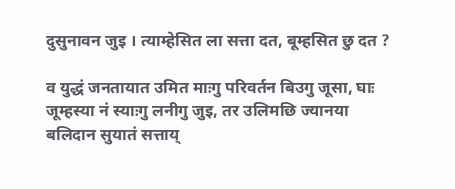दुसुनावन जुइ । त्याम्हेसित ला सत्ता दत, बूम्हसित छु दत ?

व युद्धं जनतायात उमित माःगु परिवर्तन बिउगु जूसा, घाः जूम्हस्या नं स्याःगु लनीगु जुइ, तर उलिमछि ज्यानया बलिदान सुयातं सत्ताय्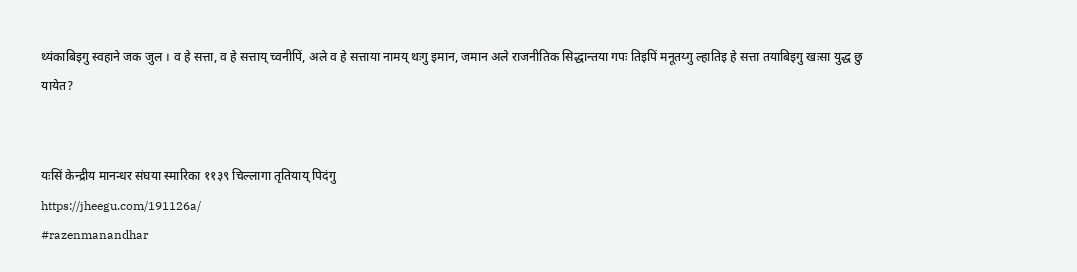थ्यंकाबिइगु स्वहाने जक जुल । व हे सत्ता, व हे सत्ताय् च्वनीपिं, अले व हे सत्ताया नामय् थःगु इमान, जमान अले राजनीतिक सिद्धान्तया गपः तिइपिं मनूतय्गु ल्हातिइ हे सत्ता तयाबिइगु खःसा युद्ध छु यायेत?


यःसिं केन्द्रीय मानन्धर संघया स्मारिका ११३९ चिल्लागा तृतियाय् पिदंगु
https://jheegu.com/191126a/
#razenmanandhar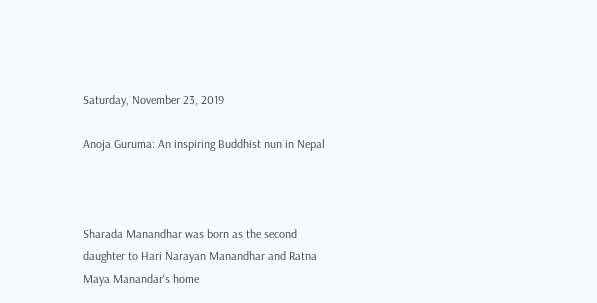Saturday, November 23, 2019

Anoja Guruma: An inspiring Buddhist nun in Nepal



Sharada Manandhar was born as the second daughter to Hari Narayan Manandhar and Ratna Maya Manandar's home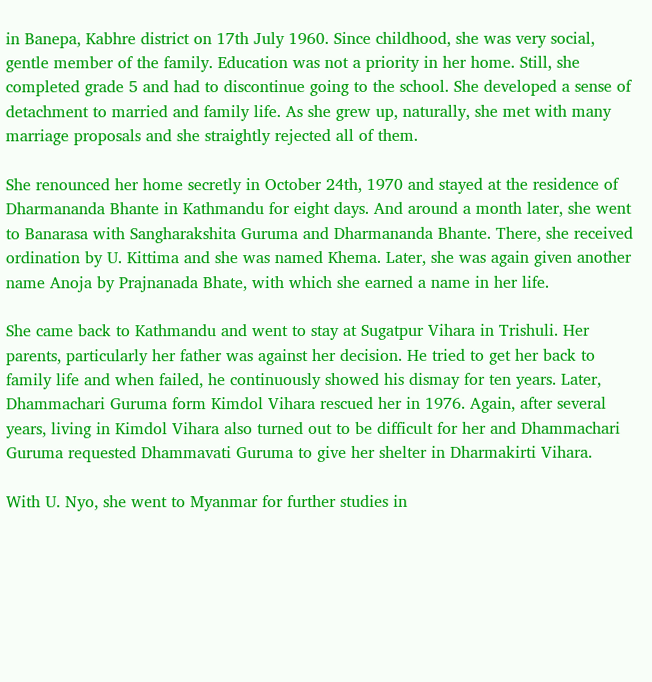in Banepa, Kabhre district on 17th July 1960. Since childhood, she was very social, gentle member of the family. Education was not a priority in her home. Still, she completed grade 5 and had to discontinue going to the school. She developed a sense of detachment to married and family life. As she grew up, naturally, she met with many marriage proposals and she straightly rejected all of them.

She renounced her home secretly in October 24th, 1970 and stayed at the residence of Dharmananda Bhante in Kathmandu for eight days. And around a month later, she went to Banarasa with Sangharakshita Guruma and Dharmananda Bhante. There, she received ordination by U. Kittima and she was named Khema. Later, she was again given another name Anoja by Prajnanada Bhate, with which she earned a name in her life.

She came back to Kathmandu and went to stay at Sugatpur Vihara in Trishuli. Her parents, particularly her father was against her decision. He tried to get her back to family life and when failed, he continuously showed his dismay for ten years. Later, Dhammachari Guruma form Kimdol Vihara rescued her in 1976. Again, after several years, living in Kimdol Vihara also turned out to be difficult for her and Dhammachari Guruma requested Dhammavati Guruma to give her shelter in Dharmakirti Vihara.

With U. Nyo, she went to Myanmar for further studies in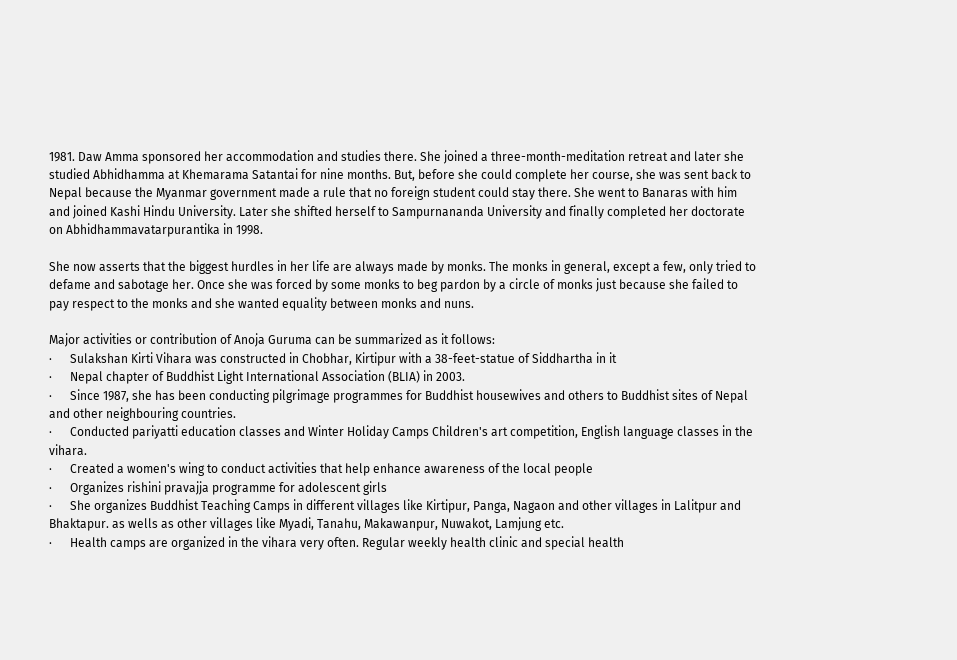1981. Daw Amma sponsored her accommodation and studies there. She joined a three-month-meditation retreat and later she studied Abhidhamma at Khemarama Satantai for nine months. But, before she could complete her course, she was sent back to Nepal because the Myanmar government made a rule that no foreign student could stay there. She went to Banaras with him and joined Kashi Hindu University. Later she shifted herself to Sampurnananda University and finally completed her doctorate on Abhidhammavatarpurantika in 1998.

She now asserts that the biggest hurdles in her life are always made by monks. The monks in general, except a few, only tried to defame and sabotage her. Once she was forced by some monks to beg pardon by a circle of monks just because she failed to pay respect to the monks and she wanted equality between monks and nuns.

Major activities or contribution of Anoja Guruma can be summarized as it follows:
·      Sulakshan Kirti Vihara was constructed in Chobhar, Kirtipur with a 38-feet-statue of Siddhartha in it
·      Nepal chapter of Buddhist Light International Association (BLIA) in 2003.
·      Since 1987, she has been conducting pilgrimage programmes for Buddhist housewives and others to Buddhist sites of Nepal and other neighbouring countries.
·      Conducted pariyatti education classes and Winter Holiday Camps Children's art competition, English language classes in the vihara.
·      Created a women's wing to conduct activities that help enhance awareness of the local people
·      Organizes rishini pravajja programme for adolescent girls
·      She organizes Buddhist Teaching Camps in different villages like Kirtipur, Panga, Nagaon and other villages in Lalitpur and Bhaktapur. as wells as other villages like Myadi, Tanahu, Makawanpur, Nuwakot, Lamjung etc.
·      Health camps are organized in the vihara very often. Regular weekly health clinic and special health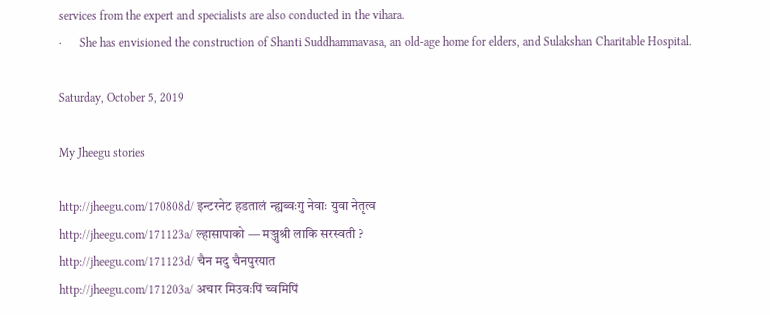services from the expert and specialists are also conducted in the vihara.
·      She has envisioned the construction of Shanti Suddhammavasa, an old-age home for elders, and Sulakshan Charitable Hospital.

Saturday, October 5, 2019

My Jheegu stories

http://jheegu.com/170808d/ इन्टरनेट हडतालं न्ह्यब्वःगु नेवाः युवा नेतृत्व
http://jheegu.com/171123a/ ल्हासापाको — मञ्जुश्री लाकि सरस्वती ?
http://jheegu.com/171123d/ चैन मदु चैनपुरयात
http://jheegu.com/171203a/ अचार मिउवःपिं च्वमिपिं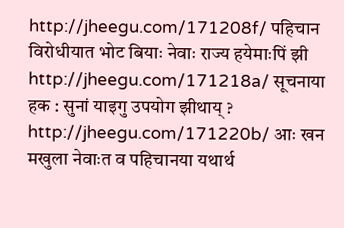http://jheegu.com/171208f/ पहिचान विरोधीयात भोट बियाः नेवाः राज्य हयेमाःपिं झी
http://jheegu.com/171218a/ सूचनाया हक : सुनां याइगु उपयोग झीथाय् ?
http://jheegu.com/171220b/ आः खन मखुला नेवाःत व पहिचानया यथार्थ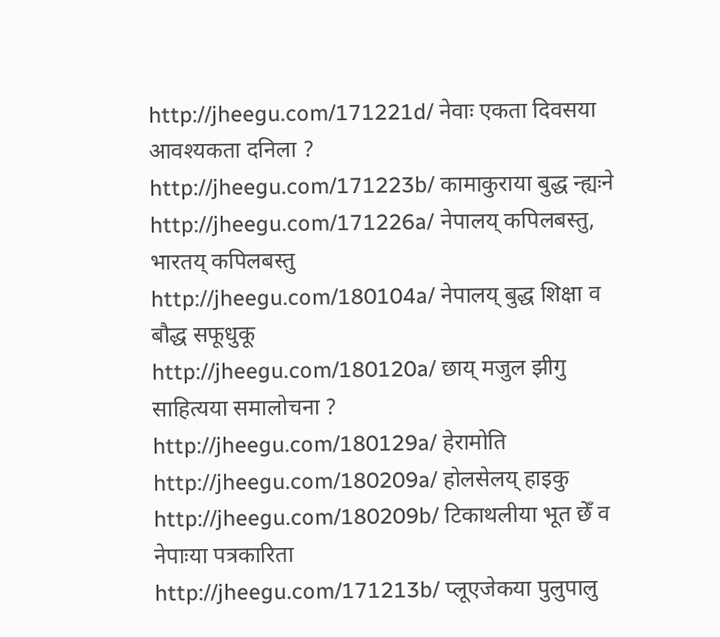http://jheegu.com/171221d/ नेवाः एकता दिवसया आवश्यकता दनिला ?
http://jheegu.com/171223b/ कामाकुराया बुद्ध न्ह्यःने
http://jheegu.com/171226a/ नेपालय् कपिलबस्तु, भारतय् कपिलबस्तु
http://jheegu.com/180104a/ नेपालय् बुद्ध शिक्षा व बौद्ध सफूधुकू
http://jheegu.com/180120a/ छाय् मजुल झीगु साहित्यया समालोचना ?
http://jheegu.com/180129a/ हेरामोति
http://jheegu.com/180209a/ होलसेलय् हाइकु
http://jheegu.com/180209b/ टिकाथलीया भूत छेँ व नेपाःया पत्रकारिता
http://jheegu.com/171213b/ प्लूएजेकया पुलुपालु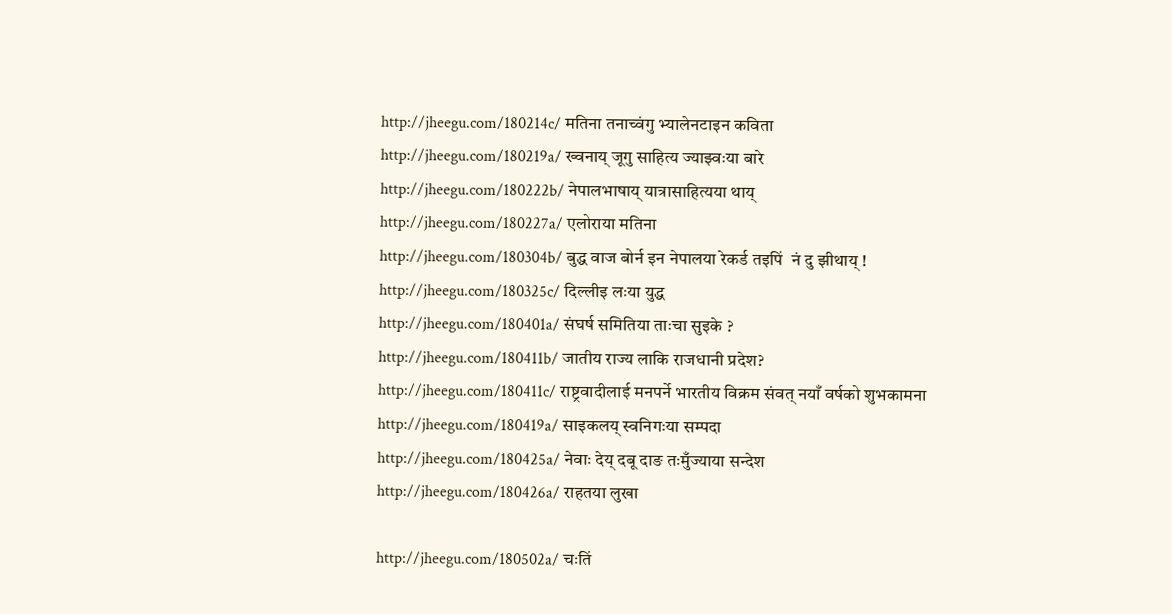http://jheegu.com/180214c/ मतिना तनाच्वंगु भ्यालेनटाइन कविता
http://jheegu.com/180219a/ ख्वनाय् जूगु साहित्य ज्याझ्वःया बारे
http://jheegu.com/180222b/ नेपालभाषाय् यात्रासाहित्यया थाय्
http://jheegu.com/180227a/ एलोराया मतिना
http://jheegu.com/180304b/ बुद्ध वाज बोर्न इन नेपालया रेकर्ड तइपिं  नं दु झीथाय् !
http://jheegu.com/180325c/ दिल्लीइ लःया युद्ध
http://jheegu.com/180401a/ संघर्ष समितिया ताःचा सुइके ?
http://jheegu.com/180411b/ जातीय राज्य लाकि राजधानी प्रदेश?
http://jheegu.com/180411c/ राष्ट्रवादीलाई मनपर्ने भारतीय विक्रम संवत् नयाँ वर्षको शुभकामना
http://jheegu.com/180419a/ साइकलय् स्वनिगःया सम्पदा
http://jheegu.com/180425a/ नेवाः देय् दबू दाङ तःमुँज्याया सन्देश
http://jheegu.com/180426a/ राहतया लुखा

http://jheegu.com/180502a/ चःति‌ं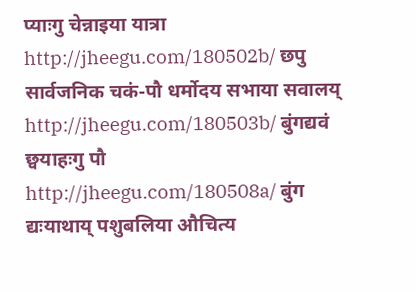प्याःगु चेन्नाइया यात्रा
http://jheegu.com/180502b/ छपु सार्वजनिक चकं-पौ धर्मोदय सभाया सवालय्
http://jheegu.com/180503b/ बुंगद्यवं छ्वयाहःगु पौ
http://jheegu.com/180508a/ बुंग द्यःयाथाय् पशुबलिया औचित्य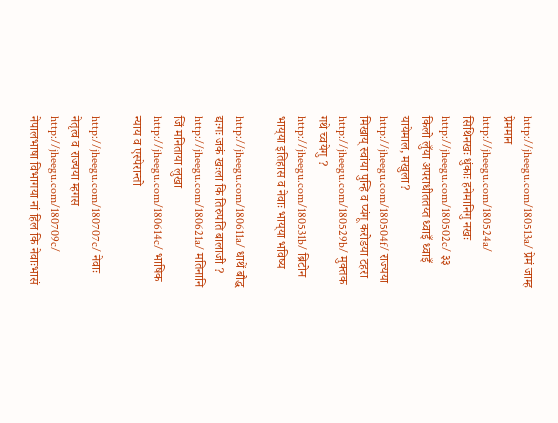http://jheegu.com/180513a/ प्रेमं जाम्ह प्रेममान
http://jheegu.com/180524a/ सिथिनखः धुंकाः हनेमानिगु नखः
http://jheegu.com/180502c/ ३३ किलो लुँया अपराधीततय्त ध्वाइँ ध्वाइँ यायेमाल, मखुला?
http://jheegu.com/180504f/ राज्यया मिखाय् स्वांया पुन्हि व प्यंगू करोडया टहरा
http://jheegu.com/180529b/ मुक्तक गथे च्वयेगु ?
http://jheegu.com/180531b/ ब्रिटोन भाय्‌या इतिहास व नेवाः भाय्‌या भविष्य

http://jheegu.com/180611a/ धाथें बौद्ध द्यःगः जकं खःला कि तिरुपति बालाजी ?
http://jheegu.com/180621a/ मतिनानि जिं मनिताया लुखा
http://jheegu.com/180614c/ भाषिक न्याय व एस्पेरान्तो

http://jheegu.com/180707c/ नेवाः नेतृत्व व राज्यया म्हगस
http://jheegu.com/180709c/ नेपालभाषा विभागया नां हिल कि नेवाःभासं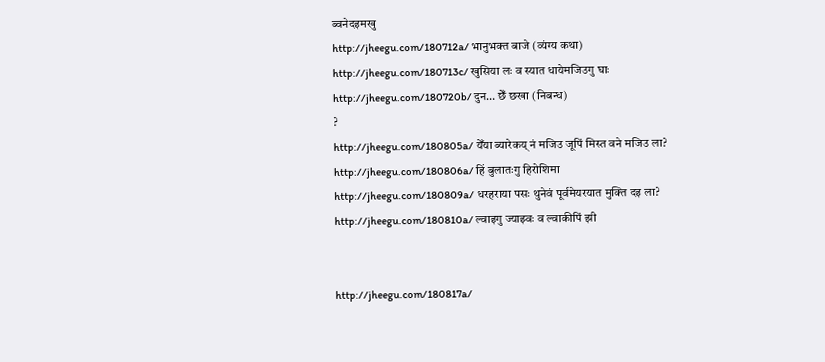ब्वनेदइमखु
http://jheegu.com/180712a/ भानुभक्त बाजे (व्यंग्य कथा)
http://jheegu.com/180713c/ खुसिया लः व स्यात धायेमजिउगु घाः
http://jheegu.com/180720b/ दुन… छेँ छखा (निबन्ध)
?
http://jheegu.com/180805a/ येँया ब्यारेकय् नं मजिउ जूपिं मिस्त वने मजिउ ला?
http://jheegu.com/180806a/ हिं बुलातःगु हिरोशिमा
http://jheegu.com/180809a/ धरहराया पसः थुनेवं पूर्वमेयरयात मुक्ति दइ ला?
http://jheegu.com/180810a/ ल्वाइगु ज्याझ्वः व ल्वाकीपिं झी


http://jheegu.com/180817a/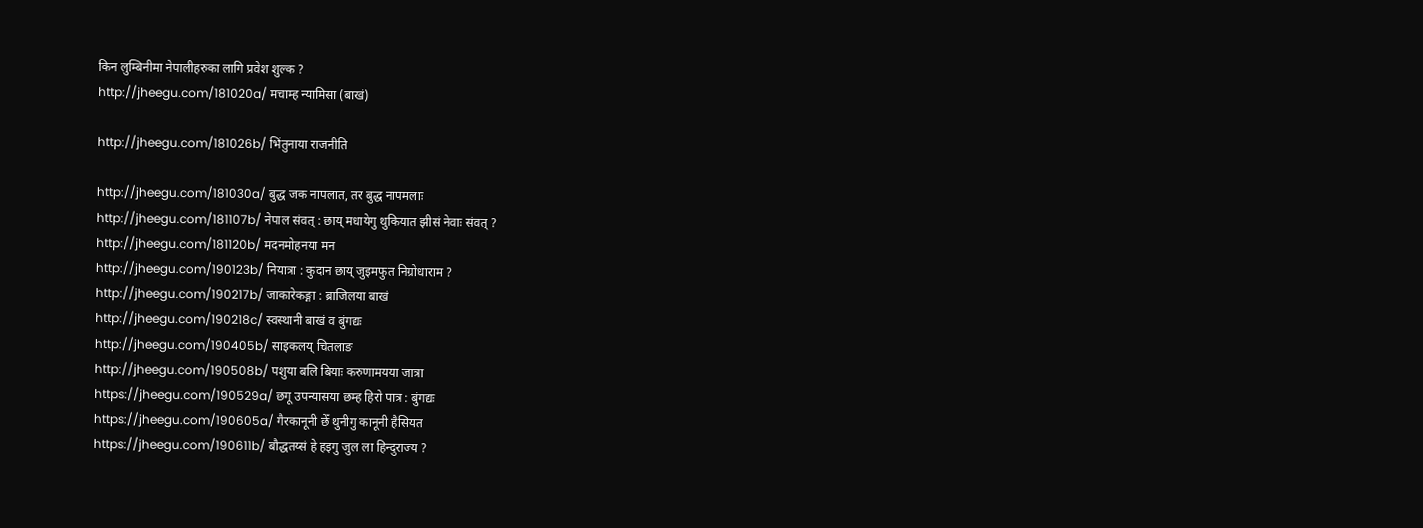किन लुम्बिनीमा नेपालीहरुका लागि प्रवेश शुल्क ?
http://jheegu.com/181020a/ मचाम्ह न्यामिसा (बाखं)

http://jheegu.com/181026b/ भिंतुनाया राजनीति

http://jheegu.com/181030a/ बुद्ध जक नापलात, तर बुद्ध नापमलाः
http://jheegu.com/181107b/ नेपाल संवत् : छाय् मधायेगु थुकियात झीसं नेवाः संवत् ?
http://jheegu.com/181120b/ मदनमोहनया मन
http://jheegu.com/190123b/ नियात्रा : कुदान छाय् जुइमफुत निग्रोधाराम ?
http://jheegu.com/190217b/ जाकारेकङ्गा : ब्राजिलया बाख‌ं
http://jheegu.com/190218c/ स्वस्थानी बाखं व बुंगद्यः
http://jheegu.com/190405b/ साइकलय् चितलाङ
http://jheegu.com/190508b/ पशुया बलि बियाः करुणामयया जात्रा
https://jheegu.com/190529a/ छगू उपन्यासया छम्ह हिरो पात्र : बुंगद्यः
https://jheegu.com/190605a/ गैरकानूनी छेँ थुनीगु कानूनी हैसियत
https://jheegu.com/190611b/ बौद्धतय्सं हे हइगु जुल ला हिन्दुराज्य ?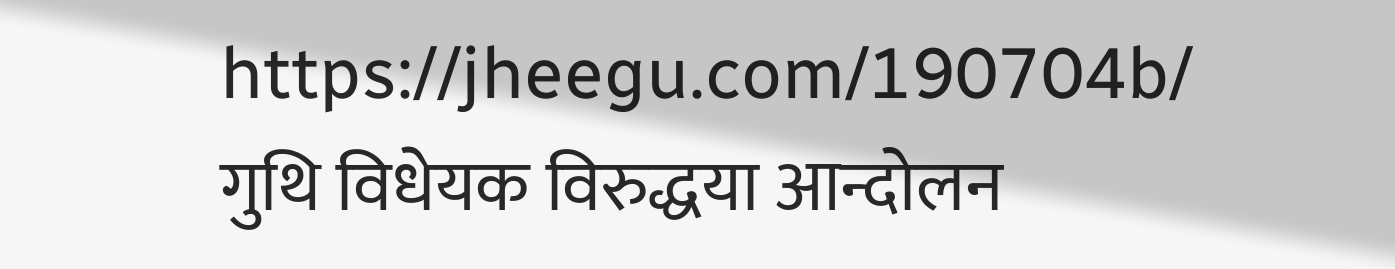https://jheegu.com/190704b/ गुथि विधेयक विरुद्धया आन्दोलन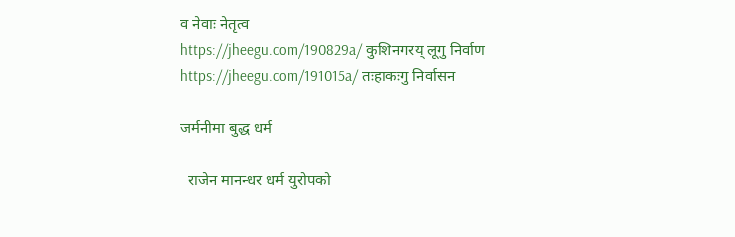व नेवाः नेतृत्व
https://jheegu.com/190829a/ कुशिनगरय् लूगु निर्वाण
https://jheegu.com/191015a/ तःहाकःगु निर्वासन

जर्मनीमा बुद्ध धर्म

  राजेन मानन्धर धर्म युरोपको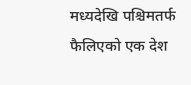मध्यदेखि पश्चिमतर्फ फैलिएको एक देश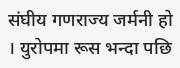संघीय गणराज्य जर्मनी हो । युरोपमा रूस भन्दा पछि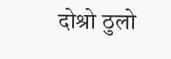दोश्रो ठुलो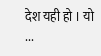देश यही हो । यो ...